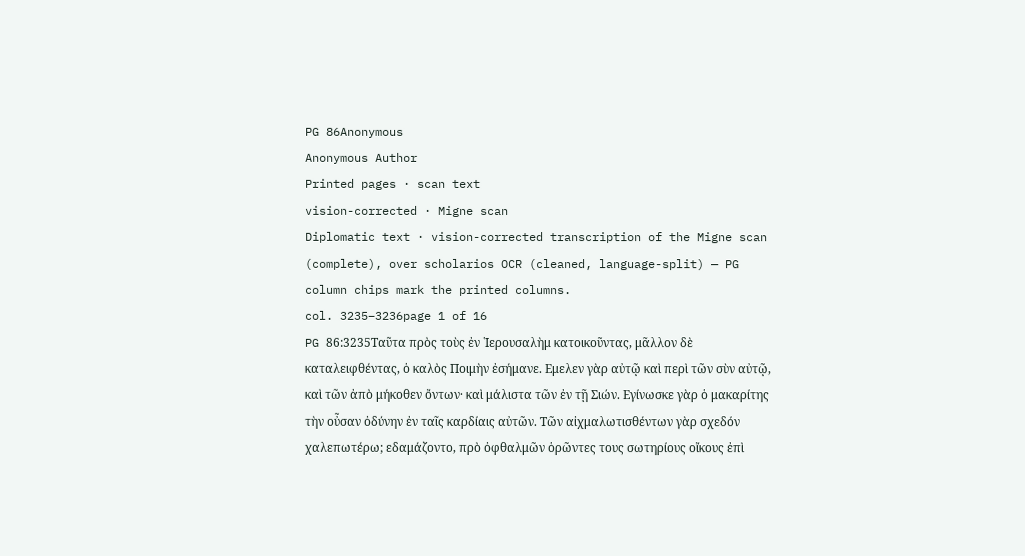PG 86Anonymous
Anonymous Author
Printed pages · scan text
vision-corrected · Migne scan
Diplomatic text · vision-corrected transcription of the Migne scan (complete), over scholarios OCR (cleaned, language-split) — PG column chips mark the printed columns.
col. 3235–3236page 1 of 16
PG 86:3235Ταῦτα πρὸς τοὺς ἐν ῾Ιερουσαλὴμ κατοικοῦντας, μᾶλλον δὲ καταλειφθέντας, ὁ καλὸς Ποιμὴν ἐσήμανε. Εμελεν γὰρ αὐτῷ καὶ περὶ τῶν σὺν αὐτῷ, καὶ τῶν ἀπὸ μήκοθεν ὄντων· καὶ μάλιστα τῶν ἐν τῇ Σιών. Εγίνωσκε γὰρ ὁ μακαρίτης τὴν οὖσαν ὀδύνην ἐν ταῖς καρδίαις αὐτῶν. Τῶν αἰχμαλωτισθέντων γὰρ σχεδόν χαλεπωτέρω; εδαμάζοντο, πρὸ ὀφθαλμῶν ὁρῶντες τους σωτηρίους οἴκους ἐπὶ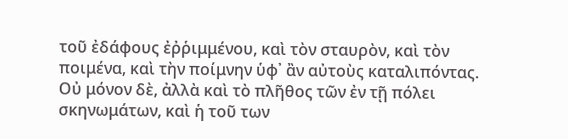τοῦ ἐδάφους ἐῤῥιμμένου, καὶ τὸν σταυρὸν, καὶ τὸν ποιμένα, καὶ τὴν ποίμνην ὑφ᾽ ἂν αὐτοὺς καταλιπόντας. Οὐ μόνον δὲ, ἀλλὰ καὶ τὸ πλῆθος τῶν ἐν τῇ πόλει σκηνωμάτων, καὶ ἡ τοῦ των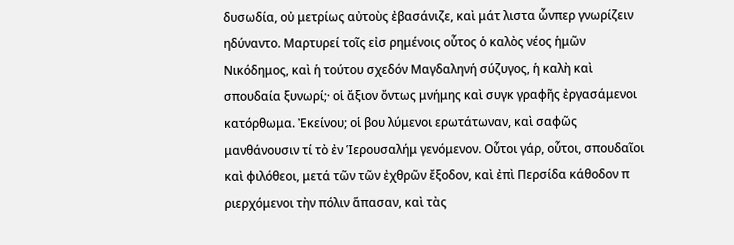δυσωδία, οὐ μετρίως αὐτοὺς ἐβασάνιζε, καὶ μάτ λιστα ὧνπερ γνωρίζειν ηδύναντο. Μαρτυρεί τοῖς εἰσ ρημένοις οὗτος ὁ καλὸς νέος ἡμῶν Νικόδημος, καὶ ἡ τούτου σχεδόν Μαγδαληνή σύζυγος, ἡ καλὴ καὶ σπουδαία ξυνωρί;· οἱ ἄξιον ὄντως μνήμης καὶ συγκ γραφῆς ἐργασάμενοι κατόρθωμα. Ἐκείνου; οἱ βου λύμενοι ερωτάτωναν, καὶ σαφῶς μανθάνουσιν τί τὸ ἐν Ἱερουσαλήμ γενόμενον. Οὗτοι γάρ, οὗτοι, σπουδαῖοι καὶ φιλόθεοι, μετά τῶν τῶν ἐχθρῶν ἔξοδον, καὶ ἐπὶ Περσίδα κάθοδον π ριερχόμενοι τὴν πόλιν ἅπασαν, καὶ τὰς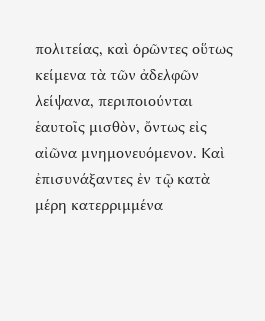πολιτείας, καὶ ὁρῶντες οὕτως κείμενα τὰ τῶν ἀδελφῶν λείψανα, περιποιούνται ἑαυτοῖς μισθὸν, ὄντως εἰς αἰῶνα μνημονευόμενον. Καὶ ἐπισυνάξαντες ἐν τῷ κατὰ μέρη κατερριμμένα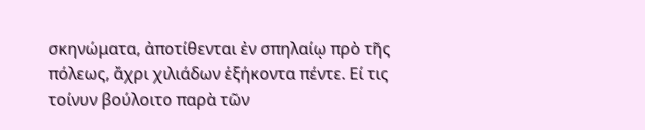σκηνώματα, ἀποτίθενται ἐν σπηλαίῳ πρὸ τῆς πόλεως, ἄχρι χιλιάδων ἑξήκοντα πέντε. Εί τις τοίνυν βούλοιτο παρὰ τῶν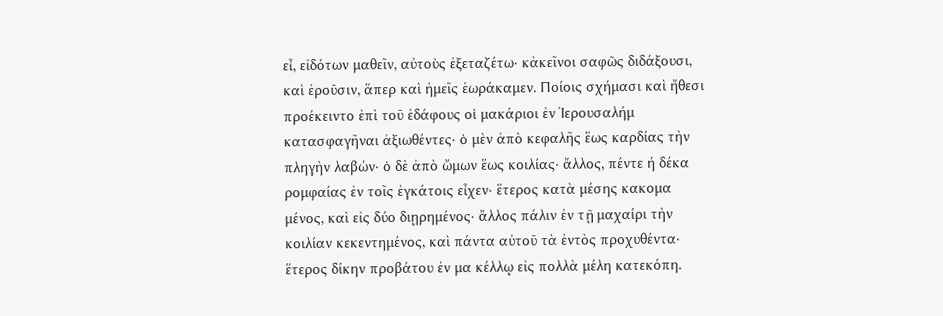εἶ, εἰδότων μαθεῖν, αὐτοὺς ἐξεταζέτω· κἀκεῖνοι σαφῶς διδάξουσι, καὶ ἐροῦσιν, ἅπερ καὶ ἡμεῖς ἑωράκαμεν. Ποίοις σχήμασι καὶ ἤθεσι προέκειντο ἐπὶ τοῦ ἑδάφους οἱ μακάριοι ἐν Ἱερουσαλήμ κατασφαγῆναι ἀξιωθέντες· ὁ μὲν ἀπὸ κεφαλῆς ἕως καρδίας τὴν πληγὴν λαβών· ὁ δὲ ἀπὸ ὤμων ἕως κοιλίας· ἄλλος, πέντε ή δέκα ρομφαίας ἐν τοῖς ἐγκάτοις εἶχεν· ἕτερος κατὰ μέσης κακομα μένος, καὶ εἰς δύο διῃρημένος· ἄλλος πάλιν ἐν τῇ μαχαίρι τὴν κοιλίαν κεκεντημένος, καὶ πάντα αὐτοῦ τὰ ἐντὸς προχυθέντα· ἕτερος δίκην προβάτου ἐν μα κέλλῳ εἰς πολλὰ μέλη κατεκόπη.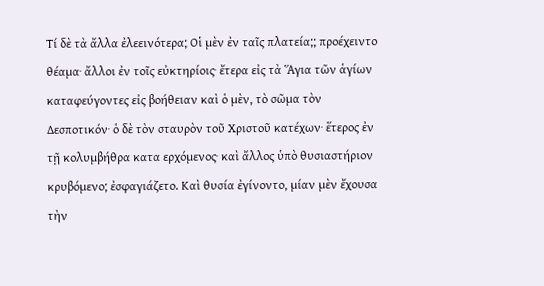Τί δὲ τὰ ἄλλα ἐλεεινότερα; Οἱ μὲν ἐν ταῖς πλατεία;; προέχειντο θέαμα· ἄλλοι ἐν τοῖς εὐκτηρίοις· ἔτερα εἰς τὰ Ἅγια τῶν ἁγίων καταφεύγοντες εἰς βοήθειαν καὶ ὁ μὲν, τὸ σῶμα τὸν Δεσποτικόν· ὁ δὲ τὸν σταυρὸν τοῦ Χριστοῦ κατέχων· ἕτερος ἐν τῇ κολυμβήθρα κατα ερχόμενος· καὶ ἄλλος ὑπὸ θυσιαστήριον κρυβόμενο; ἐσφαγιάζετο. Καὶ θυσία ἐγίνοντο, μίαν μὲν ἔχουσα τὴν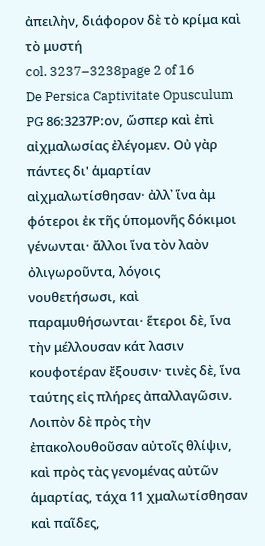ἀπειλὴν, διάφορον δὲ τὸ κρίμα καὶ τὸ μυστή
col. 3237–3238page 2 of 16
De Persica Captivitate Opusculum
PG 86:3237Ρ:ον, ὥσπερ καὶ ἐπὶ αἰχμαλωσίας ἐλέγομεν. Οὐ γὰρ πάντες δι' ἁμαρτίαν αἰχμαλωτίσθησαν· ἀλλ᾽ ἵνα ἀμ φότεροι ἐκ τῆς ὑπομονῆς δόκιμοι γένωνται· ἄλλοι ἵνα τὸν λαὸν ὀλιγωροῦντα, λόγοις νουθετήσωσι, καὶ παραμυθήσωνται· ἕτεροι δὲ, ἵνα τὴν μέλλουσαν κάτ λασιν κουφοτέραν ἔξουσιν· τινὲς δὲ, ἵνα ταύτης εἰς πλήρες ἀπαλλαγῶσιν. Λοιπὸν δὲ πρὸς τὴν ἐπακολουθοῦσαν αὐτοῖς θλίψιν, καὶ πρὸς τὰς γενομένας αὐτῶν ἁμαρτίας, τάχα 11 χμαλωτίσθησαν καὶ παῖδες,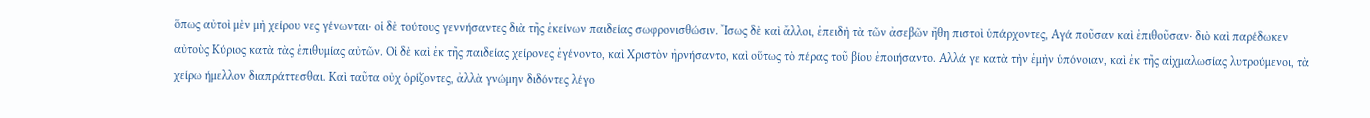ὅπως αὐτοὶ μὲν μὴ χείρου νες γένωνται· οἱ δὲ τούτους γεννήσαντες διὰ τῆς ἐκείνων παιδείας σωφρονισθώσιν. Ἴσως δὲ καὶ ἄλλοι, ἐπειδὴ τὰ τῶν ἀσεβῶν ἤθη πιστοὶ ὑπάρχοντες, Αγά ποῦσαν καὶ ἐπιθοῦσαν· διὸ καὶ παρέδωκεν αὐτοὺς Κύριος κατὰ τὰς ἐπιθυμίας αὐτῶν. Οἱ δὲ καὶ ἐκ τῆς παιδείας χείρονες ἐγένοντο, καὶ Χριστὸν ἠρνήσαντο, καὶ οὕτως τὸ πέρας τοῦ βίου ἐποιήσαντο. Αλλά γε κατὰ τὴν ἐμὴν ὑπόνοιαν, καὶ ἐκ τῆς αἰχμαλωσίας λυτρούμενοι, τὰ χείρω ήμελλον διαπράττεσθαι. Καὶ ταῦτα οὐχ ὁρίζοντες, ἀλλὰ γνώμην διδόντες λέγο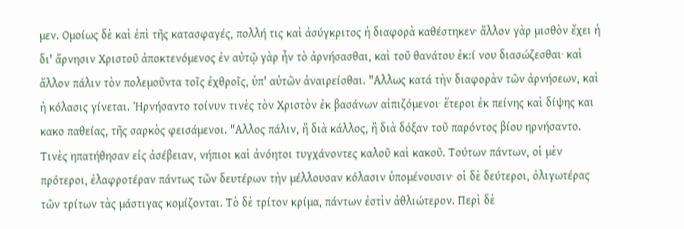μεν. Ομοίως δὲ καὶ ἐπὶ τῆς κατασφαγές, πολλή τις καὶ ἀσύγκριτος ἡ διαφορὰ καθέστηκεν· ἄλλον γὰρ μισθὸν ἔχει ἡ δι' ἄρνησιν Χριστοῦ ἀποκτενόμενος ἐν αὐτῷ γὰρ ἦν τὸ ἀρνήσασθαι, καὶ τοῦ θανάτου ἐκ:ί νου διασώζεσθαι· καὶ ἄλλον πάλιν τὸν πολεμοῦντα τοῖς ἐχθροῖς, ὑπ' αὐτῶν ἀναιρείσθαι. "Αλλως κατά τὴν διαφορὰν τῶν ἀρνήσεων, καὶ ἡ κόλασις γίνεται. Ἠρνήσαντο τοίνυν τινὲς τὸν Χριστὸν ἐκ βασάνων αἰπιζόμενοι· ἕτεροι ἐκ πείνης καὶ δίψης και κακο παθείας, τῆς σαρκὸς φεισάμενοι. "Αλλος πάλιν, ἢ διὰ κάλλος, ἢ διὰ δόξαν τοῦ παρόντος βίου ηρνήσαντο. Τινὲς ηπατήθησαν εἰς ἀσέβειαν, νήπιοι καὶ ἀνόητοι τυγχάνοντες καλοῦ καὶ κακοῦ. Τούτων πάντων, οἱ μὲν πρότεροι, ἐλαφροτέραν πάντως τῶν δευτέρων τὴν μέλλουσαν κόλασιν ὑπομένουσιν· οἱ δὲ δεύτεροι, ὀλιγωτέρας τῶν τρίτων τὰς μάστιγας κομίζονται. Τὸ δὲ τρίτον κρίμα, πάντων ἐστὶν ἀθλιώτερον. Περὶ δὲ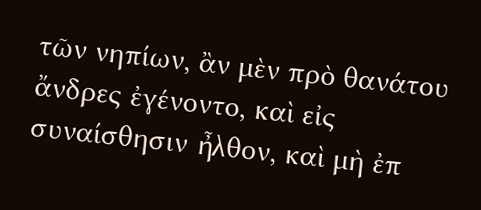τῶν νηπίων, ἂν μὲν πρὸ θανάτου ἄνδρες ἐγένοντο, καὶ εἰς συναίσθησιν ἦλθον, καὶ μὴ ἐπ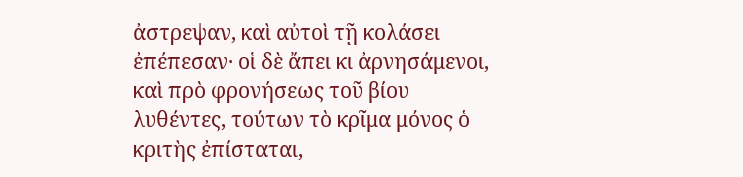ἀστρεψαν, καὶ αὐτοὶ τῇ κολάσει ἐπέπεσαν· οἱ δὲ ἄπει κι ἀρνησάμενοι, καὶ πρὸ φρονήσεως τοῦ βίου λυθέντες, τούτων τὸ κρῖμα μόνος ὁ κριτὴς ἐπίσταται,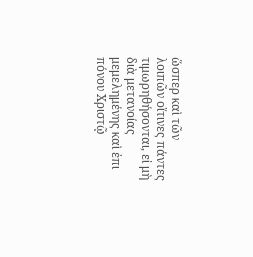ὥσπερ καὶ τῶν λοιπῶν οἵτινες πάντες τιμωρηθήσονται, εἰ μὴ διὰ μετανοίας μεμελημένης καὶ ἐπι πόνου Χριστῷ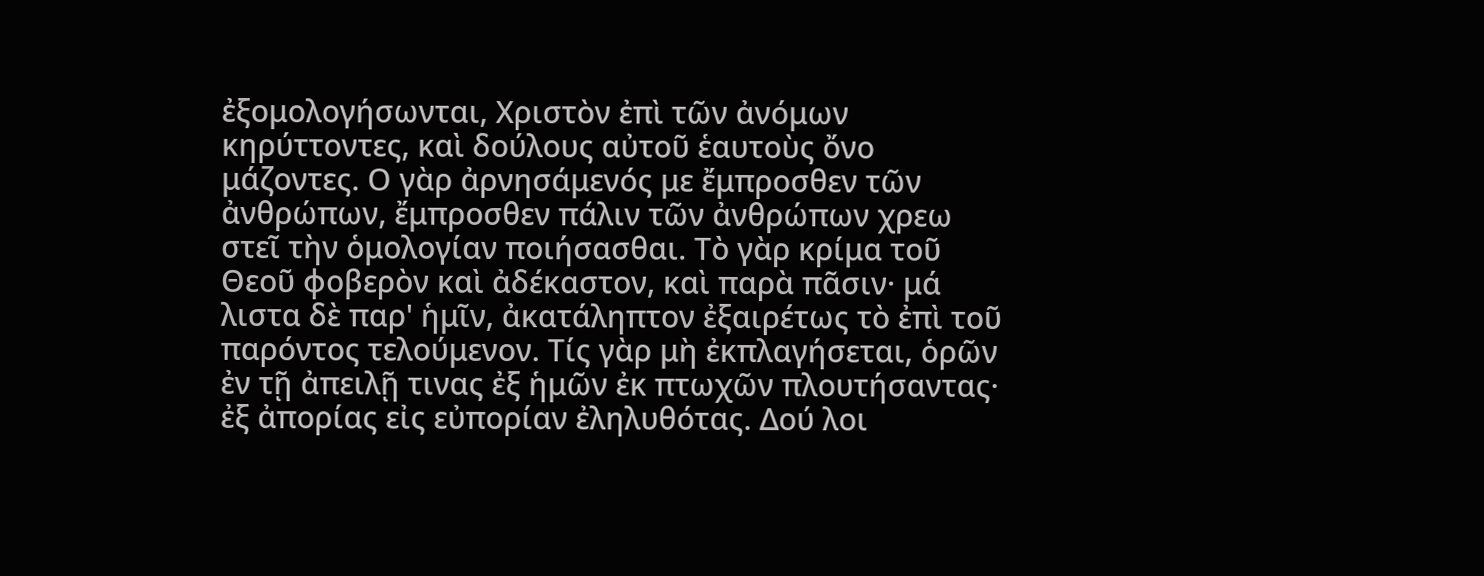ἐξομολογήσωνται, Χριστὸν ἐπὶ τῶν ἀνόμων κηρύττοντες, καὶ δούλους αὐτοῦ ἑαυτοὺς ὄνο μάζοντες. Ο γὰρ ἀρνησάμενός με ἔμπροσθεν τῶν ἀνθρώπων, ἔμπροσθεν πάλιν τῶν ἀνθρώπων χρεω στεῖ τὴν ὁμολογίαν ποιήσασθαι. Τὸ γὰρ κρίμα τοῦ Θεοῦ φοβερὸν καὶ ἀδέκαστον, καὶ παρὰ πᾶσιν· μά λιστα δὲ παρ' ἡμῖν, ἀκατάληπτον ἐξαιρέτως τὸ ἐπὶ τοῦ παρόντος τελούμενον. Τίς γὰρ μὴ ἐκπλαγήσεται, ὁρῶν ἐν τῇ ἀπειλῇ τινας ἐξ ἡμῶν ἐκ πτωχῶν πλουτήσαντας· ἐξ ἀπορίας εἰς εὐπορίαν ἐληλυθότας. Δού λοι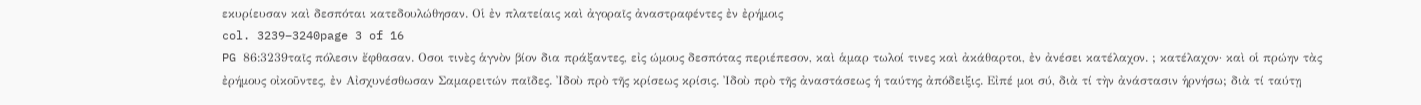εκυρίευσαν καὶ δεσπόται κατεδουλώθησαν. Οἱ ἐν πλατείαις καὶ ἀγοραῖς ἀναστραφέντες ἐν ἐρήμοις
col. 3239–3240page 3 of 16
PG 86:3239ταῖς πόλεσιν ἔφθασαν. Οσοι τινὲς ἁγνὸν βίον δια πράξαντες, εἰς ώμους δεσπότας περιέπεσον, καὶ ἁμαρ τωλοί τινες καὶ ἀκάθαρτοι, ἐν ἀνέσει κατέλαχον. ; κατέλαχον· καὶ οἱ πρώην τὰς ἐρήμους οἰκοῦντες, ἐν Αἰσχυνέσθωσαν Σαμαρειτών παῖδες. Ἰδοὺ πρὸ τῆς κρίσεως κρίσις. Ἰδοὺ πρὸ τῆς ἀναστάσεως ἡ ταύτης ἀπόδειξις. Εἰπέ μοι σύ, διὰ τί τὴν ἀνάστασιν ἡρνήσω; διὰ τί ταύτῃ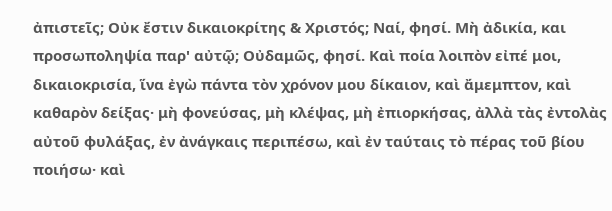ἀπιστεῖς; Οὐκ ἔστιν δικαιοκρίτης & Χριστός; Ναί, φησί. Μὴ ἀδικία, και προσωποληψία παρ' αὐτῷ; Οὐδαμῶς, φησί. Καὶ ποία λοιπὸν εἰπέ μοι, δικαιοκρισία, ἵνα ἐγὼ πάντα τὸν χρόνον μου δίκαιον, καὶ ἄμεμπτον, καὶ καθαρὸν δείξας· μὴ φονεύσας, μὴ κλέψας, μὴ ἐπιορκήσας, ἀλλὰ τὰς ἐντολὰς αὐτοῦ φυλάξας, ἐν ἀνάγκαις περιπέσω, καὶ ἐν ταύταις τὸ πέρας τοῦ βίου ποιήσω· καὶ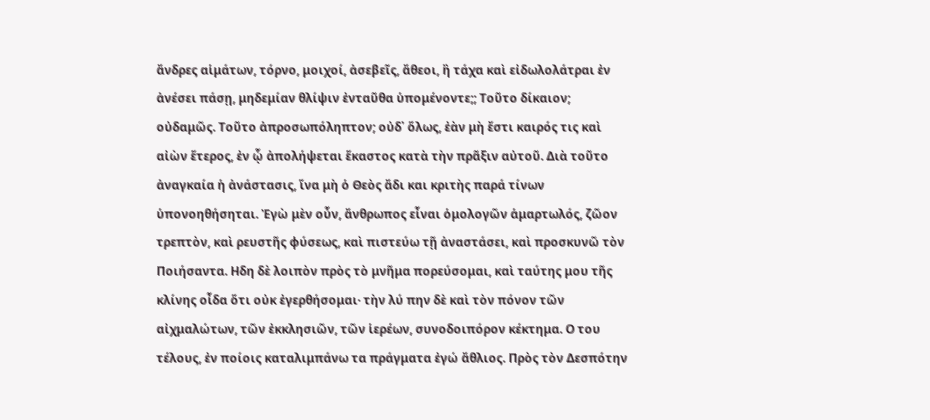ἄνδρες αἱμάτων, τόρνο, μοιχοί, ἀσεβεῖς, ἄθεοι, ἢ τάχα καὶ εἰδωλολάτραι ἐν ἀνέσει πάσῃ, μηδεμίαν θλίψιν ἐνταῦθα ὑπομένοντε;; Τοῦτο δίκαιον; οὐδαμῶς. Τοῦτο ἀπροσωπόληπτον; οὐδ᾽ ὅλως, ἐὰν μὴ ἔστι καιρός τις καὶ αἰὼν ἕτερος, ἐν ᾧ ἀπολήψεται ἕκαστος κατὰ τὴν πρᾶξιν αὐτοῦ. Διὰ τοῦτο ἀναγκαία ἡ ἀνάστασις, ἵνα μὴ ὁ Θεὸς ἄδι και κριτὴς παρά τίνων ὑπονοηθήσηται. Ἐγὼ μὲν οὖν, ἄνθρωπος εἶναι ὁμολογῶν ἁμαρτωλός, ζῶον τρεπτὸν, καὶ ρευστῆς φύσεως, καὶ πιστεύω τῇ ἀναστάσει, καὶ προσκυνῶ τὸν Ποιήσαντα. Ηδη δὲ λοιπὸν πρὸς τὸ μνῆμα πορεύσομαι, καὶ ταύτης μου τῆς κλίνης οἶδα ὅτι οὐκ ἐγερθήσομαι· τὴν λύ πην δὲ καὶ τὸν πόνον τῶν αἰχμαλώτων, τῶν ἐκκλησιῶν, τῶν ἱερέων, συνοδοιπόρον κέκτημα. Ο του τέλους, ἐν ποίοις καταλιμπάνω τα πράγματα ἐγώ ἄθλιος. Πρὸς τὸν Δεσπότην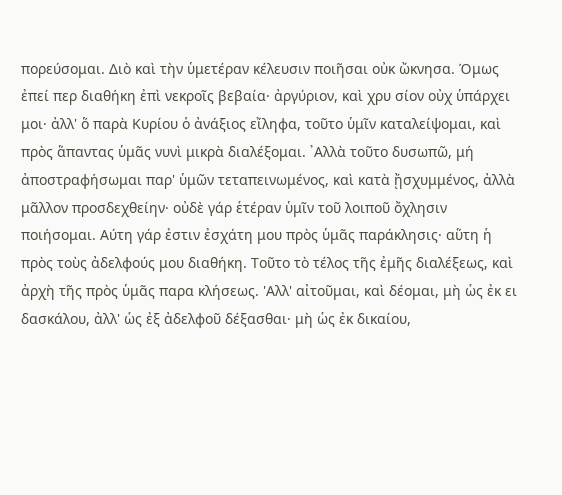πορεύσομαι. Διὸ καὶ τὴν ὑμετέραν κέλευσιν ποιῆσαι οὐκ ὤκνησα. Όμως ἐπεί περ διαθήκη ἐπὶ νεκροῖς βεβαία· ἀργύριον, καὶ χρυ σίον οὐχ ὑπάρχει μοι· ἀλλ' ὅ παρὰ Κυρίου ὁ ἀνάξιος εἴληφα, τοῦτο ὑμῖν καταλείψομαι, καὶ πρὸς ἅπαντας ὑμᾶς νυνὶ μικρὰ διαλέξομαι. ᾿Αλλὰ τοῦτο δυσωπῶ, μή ἀποστραφήσωμαι παρ' ὑμῶν τεταπεινωμένος, καὶ κατὰ ᾔσχυμμένος, ἀλλὰ μᾶλλον προσδεχθείην· οὐδὲ γάρ ἑτέραν ὑμῖν τοῦ λοιποῦ ὄχλησιν ποιήσομαι. Αύτη γάρ ἐστιν ἐσχάτη μου πρὸς ὑμᾶς παράκλησις· αὕτη ἡ πρὸς τοὺς ἀδελφούς μου διαθήκη. Τοῦτο τὸ τέλος τῆς ἐμῆς διαλέξεως, καὶ ἀρχὴ τῆς πρὸς ὑμᾶς παρα κλήσεως. 'Αλλ' αἰτοῦμαι, καὶ δέομαι, μὴ ὡς ἐκ ει δασκάλου, ἀλλ' ὡς ἐξ ἀδελφοῦ δέξασθαι· μὴ ὡς ἐκ δικαίου,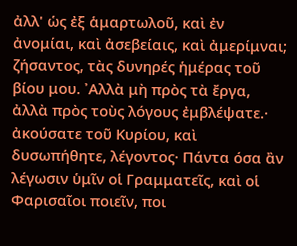ἀλλ' ὡς ἐξ ἁμαρτωλοῦ, καὶ ἐν ἀνομίαι, καὶ ἀσεβείαις, καὶ ἀμερίμναι; ζήσαντος, τὰς δυνηρές ἡμέρας τοῦ βίου μου. ᾿Αλλὰ μὴ πρὸς τὰ ἔργα, ἀλλὰ πρὸς τοὺς λόγους ἐμβλέψατε.· ἀκούσατε τοῦ Κυρίου, καὶ δυσωπήθητε, λέγοντος· Πάντα όσα ἂν λέγωσιν ὑμῖν οἱ Γραμματεῖς, καὶ οἱ Φαρισαῖοι ποιεῖν, ποι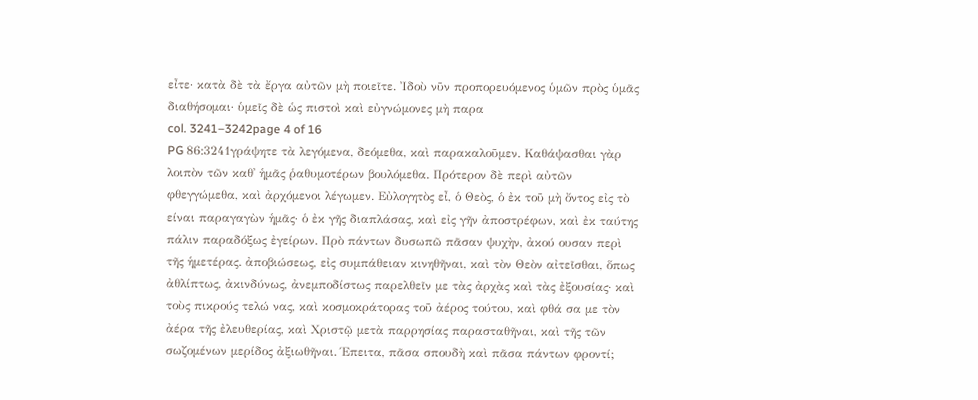εἶτε· κατὰ δὲ τὰ ἔργα αὐτῶν μὴ ποιεῖτε. Ἰδοὺ νῦν προπορευόμενος ὑμῶν πρὸς ὑμᾶς διαθήσομαι· ὑμεῖς δὲ ὡς πιστοὶ καὶ εὐγνώμονες μὴ παρα
col. 3241–3242page 4 of 16
PG 86:3241γράψητε τὰ λεγόμενα, δεόμεθα, καὶ παρακαλοῦμεν. Καθάψασθαι γὰρ λοιπὸν τῶν καθ᾿ ἡμᾶς ῥαθυμοτέρων βουλόμεθα. Πρότερον δὲ περὶ αὐτῶν φθεγγώμεθα, καὶ ἀρχόμενοι λέγωμεν. Εὐλογητὸς εἶ, ὁ Θεὸς, ὁ ἐκ τοῦ μὴ ὄντος εἰς τὸ είναι παραγαγὼν ἡμᾶς· ὁ ἐκ γῆς διαπλάσας, καὶ εἰς γῆν ἀποστρέφων, καὶ ἐκ ταύτης πάλιν παραδόξως ἐγείρων. Πρὸ πάντων δυσωπῶ πᾶσαν ψυχὴν, ἀκού ουσαν περὶ τῆς ἡμετέρας. ἀποβιώσεως, εἰς συμπάθειαν κινηθῆναι, καὶ τὸν Θεὸν αἰτεῖσθαι, ὅπως ἀθλίπτως, ἀκινδύνως, ἀνεμποδίστως παρελθεῖν με τὰς ἀρχὰς καὶ τὰς ἐξουσίας· καὶ τοὺς πικρούς τελώ νας, καὶ κοσμοκράτορας τοῦ ἀέρος τούτου, καὶ φθά σα με τὸν ἀέρα τῆς ἐλευθερίας, καὶ Χριστῷ μετὰ παρρησίας παρασταθῆναι, καὶ τῆς τῶν σωζομένων μερίδος ἀξιωθῆναι. Έπειτα, πᾶσα σπουδὴ καὶ πᾶσα πάντων φροντί;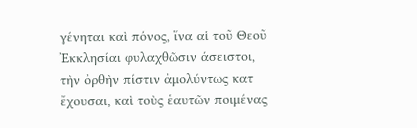γένηται καὶ πόνος, ἵνα αἱ τοῦ Θεοῦ Ἐκκλησίαι φυλαχθῶσιν άσειστοι, τὴν ὀρθὴν πίστιν ἀμολύντως κατ ἔχουσαι, καὶ τοὺς ἑαυτῶν ποιμένας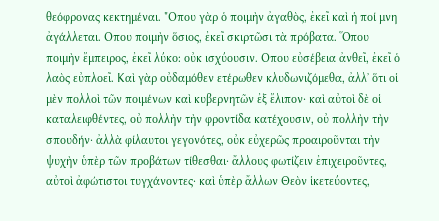θεόφρονας κεκτημέναι. "Οπου γὰρ ὁ ποιμὴν ἀγαθὸς, ἐκεῖ καὶ ἡ ποί μνη ἀγάλλεται. Οπου ποιμὴν ὅσιος, ἐκεῖ σκιρτῶσι τὰ πρόβατα. Ὅπου ποιμὴν ἔμπειρος, ἐκεῖ λύκο: οὐκ ισχύουσιν. Οπου εὐσέβεια ἀνθεῖ, ἐκεῖ ὁ λαὸς εὐπλοεῖ. Καὶ γὰρ οὐδαμόθεν ετέρωθεν κλυδωνιζόμεθα, ἀλλ᾽ ὅτι οἱ μὲν πολλοὶ τῶν ποιμένων καὶ κυβερνητῶν ἐξ ἔλιπον· καὶ αὐτοὶ δὲ οἱ καταλειφθέντες, οὐ πολλὴν τὴν φροντίδα κατέχουσιν, οὐ πολλὴν τὴν σπουδήν· ἀλλὰ φίλαυτοι γεγονότες, οὐκ εὐχερῶς προαιροῦνται τὴν ψυχὴν ὑπὲρ τῶν προβάτων τίθεσθαι· ἄλλους φωτίζειν ἐπιχειροῦντες, αὐτοὶ ἀφώτιστοι τυγχάνοντες· καὶ ὑπὲρ ἄλλων Θεὸν ἱκετεύοντες,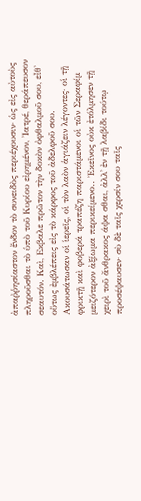ἀπαῤῥησίαστον ἔνδον τὸ συνειδὸς περιέχουσιν· ὡς εἰς αὐτοὺς πληροῦσθαι τὸ ὑπὸ τοῦ Κυρίου εἰρημένον, Ἰατρέ, θεράπευσον σεαυτόν. Καὶ, Εκβαλε πρῶτον τὴν δοκὸν ὀφθαλμοῦ σου, εἶθ' οὕτως ἐμβλέπεις εἰς τὸ κάρφος τοῦ ἀδελφοῦ σου. Ακουσάτωσαν οἱ ἱερεῖς, οἱ τὸν λαὸν ἁγιάζειν λέγοντες· οἱ τῇ φρικτῇ καὶ φοβερά τραπέζη παριστάμενοι οἱ τῶν Σεραφίμ μειζότερον ἀξίωμα περικείμενο.. Ἐκεῖνος οὐκ ἐτόλμησεν τῇ χειρὶ τοῦ ἄνθρακος άψα σθαι, ἀλλ᾽ ἐν τῇ λαβίδι τούτῳ προσέψαυσεν· σὺ δὲ ταῖς χερσίν σου ταῖς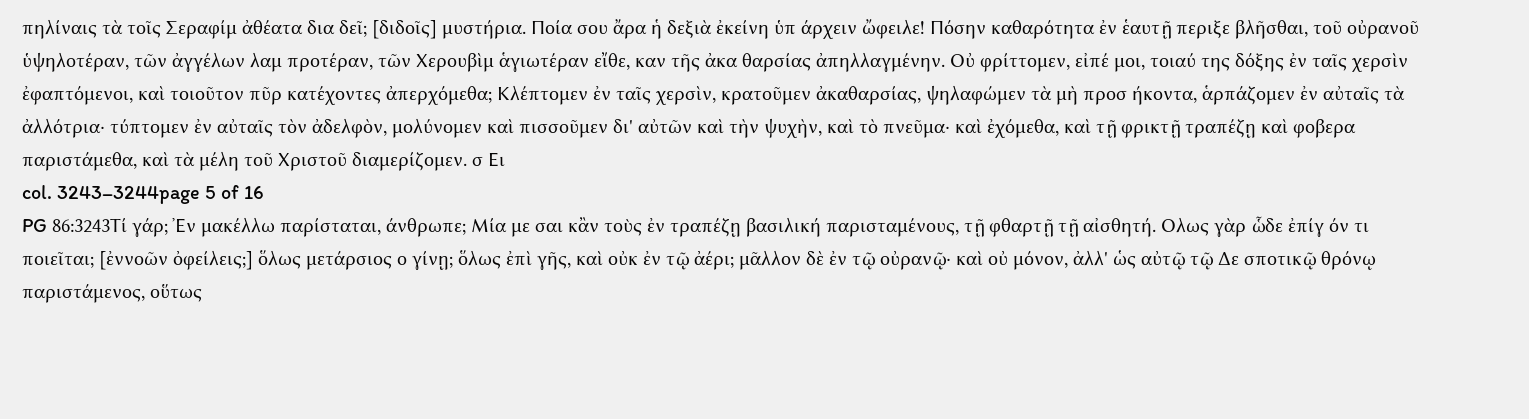πηλίναις τὰ τοῖς Σεραφίμ ἀθέατα δια δεῖ; [διδοῖς] μυστήρια. Ποία σου ἄρα ἡ δεξιὰ ἐκείνη ὑπ άρχειν ὤφειλε! Πόσην καθαρότητα ἐν ἑαυτῇ περιξε βλῆσθαι, τοῦ οὐρανοῦ ὑψηλοτέραν, τῶν ἀγγέλων λαμ προτέραν, τῶν Χερουβὶμ ἁγιωτέραν εἴθε, καν τῆς ἀκα θαρσίας ἀπηλλαγμένην. Οὐ φρίττομεν, εἰπέ μοι, τοιαύ της δόξης ἐν ταῖς χερσὶν ἐφαπτόμενοι, καὶ τοιοῦτον πῦρ κατέχοντες ἀπερχόμεθα; Κλέπτομεν ἐν ταῖς χερσὶν, κρατοῦμεν ἀκαθαρσίας, ψηλαφώμεν τὰ μὴ προσ ήκοντα, ἁρπάζομεν ἐν αὐταῖς τὰ ἀλλότρια· τύπτομεν ἐν αὐταῖς τὸν ἀδελφὸν, μολύνομεν καὶ πισσοῦμεν δι' αὐτῶν καὶ τὴν ψυχὴν, καὶ τὸ πνεῦμα· καὶ ἐχόμεθα, καὶ τῇ φρικτῇ τραπέζῃ καὶ φοβερα παριστάμεθα, καὶ τὰ μέλη τοῦ Χριστοῦ διαμερίζομεν. σ Ει
col. 3243–3244page 5 of 16
PG 86:3243Τί γάρ; Ἐν μακέλλω παρίσταται, άνθρωπε; Μία με σαι κἂν τοὺς ἐν τραπέζῃ βασιλική παρισταμένους, τῇ φθαρτῇ τῇ αἰσθητή. Ολως γὰρ ὧδε ἐπίγ όν τι ποιεῖται; [ἐννοῶν ὀφείλεις;] ὅλως μετάρσιος ο γίνῃ; ὅλως ἐπὶ γῆς, καὶ οὐκ ἐν τῷ ἀέρι; μᾶλλον δὲ ἐν τῷ οὐρανῷ· καὶ οὐ μόνον, ἀλλ' ὡς αὐτῷ τῷ Δε σποτικῷ θρόνῳ παριστάμενος, οὕτως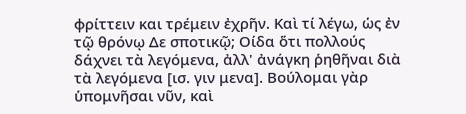φρίττειν και τρέμειν ἐχρῆν. Καὶ τί λέγω, ὡς ἐν τῷ θρόνῳ Δε σποτικῷ; Οίδα ὅτι πολλούς δάχνει τὰ λεγόμενα, ἀλλ' ἀνάγκη ῥηθῆναι διὰ τὰ λεγόμενα [ισ. γιν μενα]. Βούλομαι γὰρ ὑπομνῆσαι νῦν, καὶ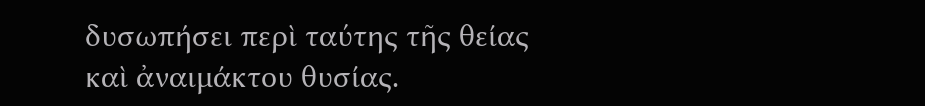δυσωπήσει περὶ ταύτης τῆς θείας καὶ ἀναιμάκτου θυσίας.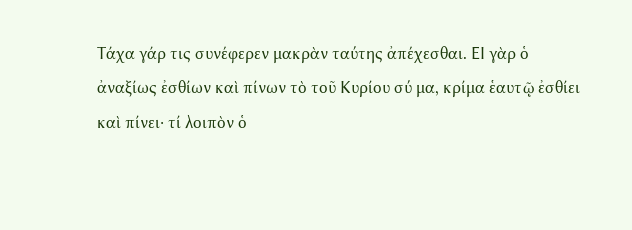Τάχα γάρ τις συνέφερεν μακρὰν ταύτης ἀπέχεσθαι. ΕΙ γὰρ ὁ ἀναξίως ἐσθίων καὶ πίνων τὸ τοῦ Κυρίου σύ μα, κρίμα ἑαυτῷ ἐσθίει καὶ πίνει· τί λοιπὸν ὁ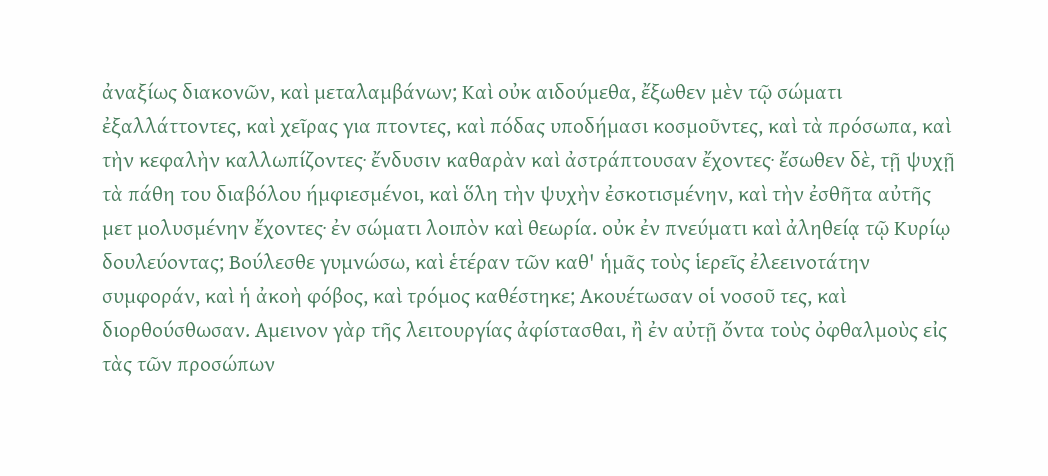ἀναξίως διακονῶν, καὶ μεταλαμβάνων; Καὶ οὐκ αιδούμεθα, ἔξωθεν μὲν τῷ σώματι ἐξαλλάττοντες, καὶ χεῖρας για πτοντες, καὶ πόδας υποδήμασι κοσμοῦντες, καὶ τὰ πρόσωπα, καὶ τὴν κεφαλὴν καλλωπίζοντες· ἔνδυσιν καθαρὰν καὶ ἀστράπτουσαν ἔχοντες· ἔσωθεν δὲ, τῇ ψυχῇ τὰ πάθη του διαβόλου ήμφιεσμένοι, καὶ ὅλη τὴν ψυχὴν ἐσκοτισμένην, καὶ τὴν ἐσθῆτα αὐτῆς μετ μολυσμένην ἔχοντες· ἐν σώματι λοιπὸν καὶ θεωρία. οὐκ ἐν πνεύματι καὶ ἀληθείᾳ τῷ Κυρίῳ δουλεύοντας; Βούλεσθε γυμνώσω, καὶ ἑτέραν τῶν καθ' ἡμᾶς τοὺς ἱερεῖς ἐλεεινοτάτην συμφοράν, καὶ ἡ ἀκοὴ φόβος, καὶ τρόμος καθέστηκε; Ακουέτωσαν οἱ νοσοῦ τες, καὶ διορθούσθωσαν. Αμεινον γὰρ τῆς λειτουργίας ἀφίστασθαι, ἢ ἐν αὐτῇ ὄντα τοὺς ὀφθαλμοὺς εἰς τὰς τῶν προσώπων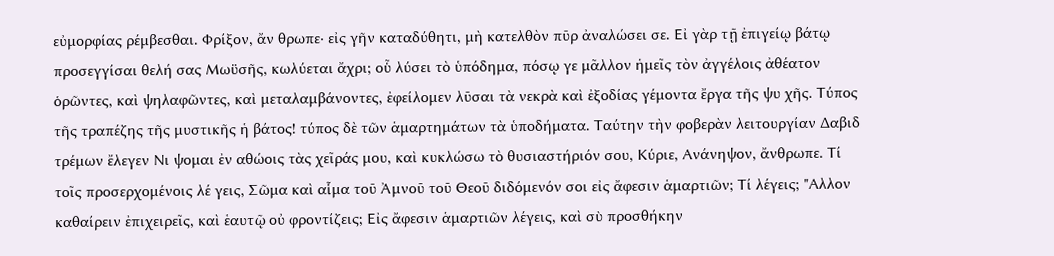εὐμορφίας ρέμβεσθαι. Φρίξον, ἄν θρωπε· εἰς γῆν καταδύθητι, μὴ κατελθὸν πῦρ ἀναλώσει σε. Εἰ γὰρ τῇ ἐπιγείῳ βάτῳ προσεγγίσαι θελή σας Μωϋσῆς, κωλύεται ἄχρι; οὗ λύσει τὸ ὑπόδημα, πόσῳ γε μᾶλλον ἡμεῖς τὸν ἀγγέλοις ἀθέατον ὁρῶντες, καὶ ψηλαφῶντες, καὶ μεταλαμβάνοντες, ἐφείλομεν λῦσαι τὰ νεκρὰ καὶ ἐξοδίας γέμοντα ἔργα τῆς ψυ χῆς. Τύπος τῆς τραπέζης τῆς μυστικῆς ἡ βάτος! τύπος δὲ τῶν ἁμαρτημάτων τὰ ὑποδήματα. Ταύτην τὴν φοβερὰν λειτουργίαν Δαβιδ τρέμων ἔλεγεν Νι ψομαι ἐν αθώοις τὰς χεῖράς μου, καὶ κυκλώσω τὸ θυσιαστήριόν σου, Κύριε, Ανάνηψον, ἄνθρωπε. Τί τοῖς προσερχομένοις λέ γεις, Σῶμα καὶ αἷμα τοῦ Ἀμνοῦ τοῦ Θεοῦ διδόμενόν σοι εἰς ἄφεσιν ἁμαρτιῶν; Τί λέγεις; "Αλλον καθαίρειν ἐπιχειρεῖς, καὶ ἑαυτῷ οὐ φροντίζεις; Εἰς ἄφεσιν ἁμαρτιῶν λέγεις, καὶ σὺ προσθήκην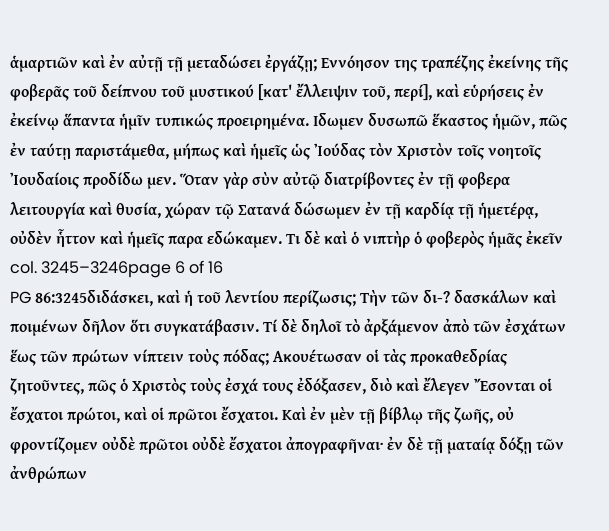ἁμαρτιῶν καὶ ἐν αὐτῇ τῇ μεταδώσει ἐργάζῃ; Εννόησον της τραπέζης ἐκείνης τῆς φοβερᾶς τοῦ δείπνου τοῦ μυστικού [κατ' ἔλλειψιν τοῦ, περί], καὶ εὑρήσεις ἐν ἐκείνῳ ἅπαντα ἡμῖν τυπικώς προειρημένα. Ιδωμεν δυσωπῶ ἕκαστος ἡμῶν, πῶς ἐν ταύτῃ παριστάμεθα, μήπως καὶ ἡμεῖς ὡς Ἰούδας τὸν Χριστὸν τοῖς νοητοῖς Ἰουδαίοις προδίδω μεν. Ὅταν γὰρ σὺν αὐτῷ διατρίβοντες ἐν τῇ φοβερα λειτουργία καὶ θυσία, χώραν τῷ Σατανά δώσωμεν ἐν τῇ καρδίᾳ τῇ ἡμετέρᾳ, οὐδὲν ἧττον καὶ ἡμεῖς παρα εδώκαμεν. Τι δὲ καὶ ὁ νιπτὴρ ὁ φοβερὸς ἡμᾶς ἐκεῖν
col. 3245–3246page 6 of 16
PG 86:3245διδάσκει, καὶ ἡ τοῦ λεντίου περίζωσις; Τὴν τῶν δι-? δασκάλων καὶ ποιμένων δῆλον ὅτι συγκατάβασιν. Τί δὲ δηλοῖ τὸ ἀρξάμενον ἀπὸ τῶν ἐσχάτων ἕως τῶν πρώτων νίπτειν τοὺς πόδας; Ακουέτωσαν οἱ τὰς προκαθεδρίας ζητοῦντες, πῶς ὁ Χριστὸς τοὺς ἐσχά τους ἐδόξασεν, διὸ καὶ ἔλεγεν Ἔσονται οἱ ἔσχατοι πρώτοι, καὶ οἱ πρῶτοι ἔσχατοι. Καὶ ἐν μὲν τῇ βίβλῳ τῆς ζωῆς, οὐ φροντίζομεν οὐδὲ πρῶτοι οὐδὲ ἔσχατοι ἀπογραφῆναι· ἐν δὲ τῇ ματαίᾳ δόξῃ τῶν ἀνθρώπων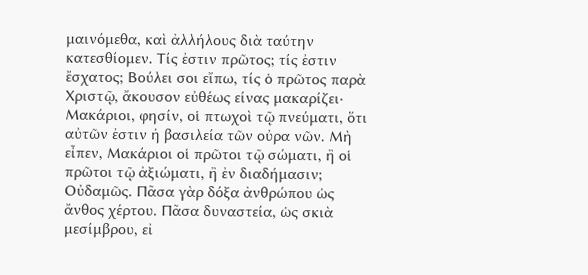μαινόμεθα, καὶ ἀλλήλους διὰ ταύτην κατεσθίομεν. Τίς ἐστιν πρῶτος; τίς ἐστιν ἔσχατος; Βούλει σοι εἴπω, τίς ὁ πρῶτος παρὰ Χριστῷ, ἄκουσον εὐθέως είνας μακαρίζει· Μακάριοι, φησίν, οἱ πτωχοὶ τῷ πνεύματι, ὅτι αὐτῶν ἐστιν ἡ βασιλεία τῶν οὐρα νῶν. Μὴ εἶπεν, Μακάριοι οἱ πρῶτοι τῷ σώματι, ἢ οἱ πρῶτοι τῷ ἀξιώματι, ἢ ἐν διαδήμασιν; Οὐδαμῶς. Πᾶσα γὰρ δόξα ἀνθρώπου ὡς ἄνθος χέρτου. Πᾶσα δυναστεία, ὡς σκιὰ μεσίμβρου, εἰ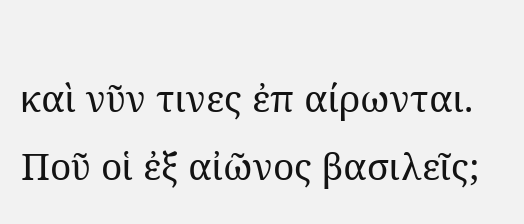καὶ νῦν τινες ἐπ αίρωνται. Ποῦ οἱ ἐξ αἰῶνος βασιλεῖς;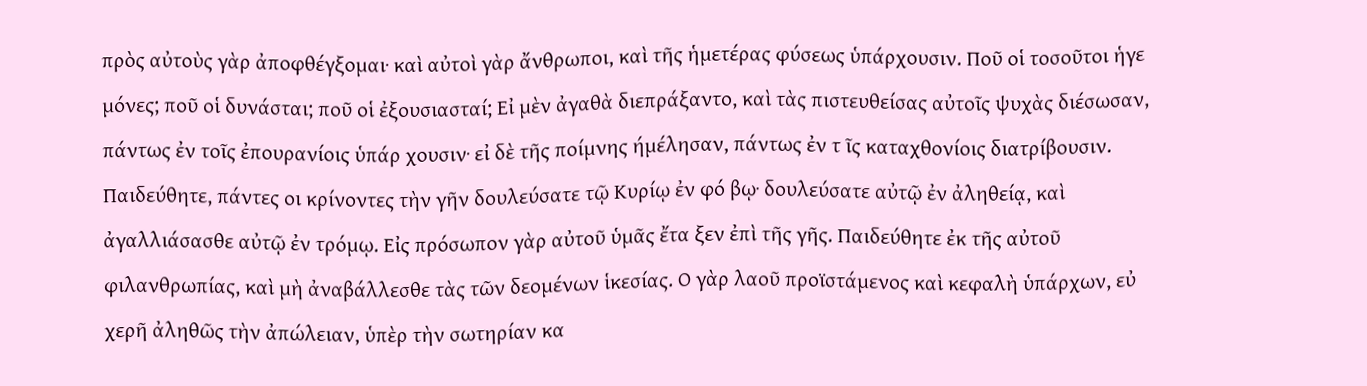πρὸς αὐτοὺς γὰρ ἀποφθέγξομαι· καὶ αὐτοὶ γὰρ ἄνθρωποι, καὶ τῆς ἡμετέρας φύσεως ὑπάρχουσιν. Ποῦ οἱ τοσοῦτοι ἡγε μόνες; ποῦ οἱ δυνάσται; ποῦ οἱ ἐξουσιασταί; Εἰ μὲν ἀγαθὰ διεπράξαντο, καὶ τὰς πιστευθείσας αὐτοῖς ψυχὰς διέσωσαν, πάντως ἐν τοῖς ἐπουρανίοις ὑπάρ χουσιν· εἰ δὲ τῆς ποίμνης ήμέλησαν, πάντως ἐν τ ῖς καταχθονίοις διατρίβουσιν. Παιδεύθητε, πάντες οι κρίνοντες τὴν γῆν δουλεύσατε τῷ Κυρίῳ ἐν φό βῳ· δουλεύσατε αὐτῷ ἐν ἀληθείᾳ, καὶ ἀγαλλιάσασθε αὐτῷ ἐν τρόμῳ. Εἰς πρόσωπον γὰρ αὐτοῦ ὑμᾶς ἔτα ξεν ἐπὶ τῆς γῆς. Παιδεύθητε ἐκ τῆς αὐτοῦ φιλανθρωπίας, καὶ μὴ ἀναβάλλεσθε τὰς τῶν δεομένων ἱκεσίας. Ο γὰρ λαοῦ προϊστάμενος καὶ κεφαλὴ ὑπάρχων, εὐ χερῆ ἀληθῶς τὴν ἀπώλειαν, ὑπὲρ τὴν σωτηρίαν κα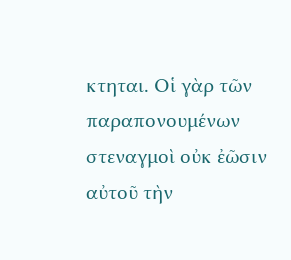κτηται. Οἱ γὰρ τῶν παραπονουμένων στεναγμοὶ οὐκ ἐῶσιν αὐτοῦ τὴν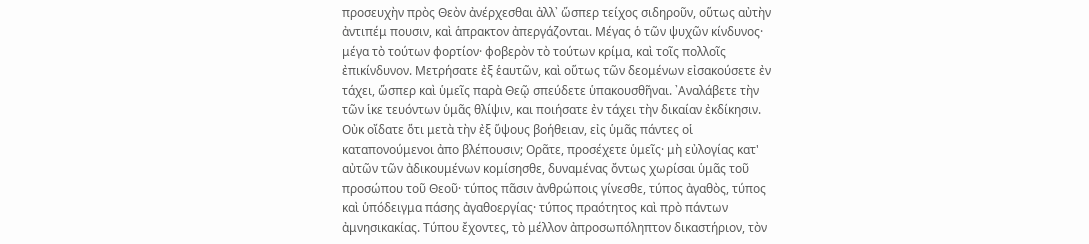προσευχὴν πρὸς Θεὸν ἀνέρχεσθαι ἀλλ᾿ ὥσπερ τείχος σιδηροῦν, οὕτως αὐτὴν ἀντιπέμ πουσιν, καὶ ἁπρακτον ἀπεργάζονται. Μέγας ὁ τῶν ψυχῶν κίνδυνος· μέγα τὸ τούτων φορτίον· φοβερὸν τὸ τούτων κρίμα, καὶ τοῖς πολλοῖς ἐπικίνδυνον. Μετρήσατε ἐξ ἑαυτῶν, καὶ οὕτως τῶν δεομένων εἰσακούσετε ἐν τάχει, ὥσπερ καὶ ὑμεῖς παρὰ Θεῷ σπεύδετε ὑπακουσθῆναι. ᾿Αναλάβετε τὴν τῶν ἱκε τευόντων ὑμᾶς θλίψιν, και ποιήσατε ἐν τάχει τὴν δικαίαν ἐκδίκησιν. Οὐκ οἴδατε ὅτι μετὰ τὴν ἐξ ὕψους βοήθειαν, εἰς ὑμᾶς πάντες οἱ καταπονούμενοι ἀπο βλέπουσιν; Ορᾶτε, προσέχετε ὑμεῖς· μὴ εὐλογίας κατ' αὐτῶν τῶν ἀδικουμένων κομίσησθε, δυναμένας ὄντως χωρίσαι ὑμᾶς τοῦ προσώπου τοῦ Θεοῦ· τύπος πᾶσιν ἀνθρώποις γίνεσθε, τύπος ἀγαθὸς, τύπος καὶ ὑπόδειγμα πάσης ἀγαθοεργίας· τύπος πραότητος καὶ πρὸ πάντων ἀμνησικακίας. Τύπου ἔχοντες, τὸ μέλλον ἀπροσωπόληπτον δικαστήριον, τὸν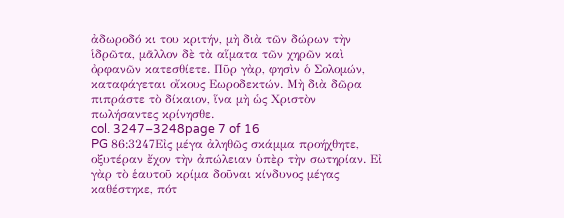ἀδωροδό κι του κριτήν, μὴ διὰ τῶν δώρων τὴν ἱδρῶτα, μᾶλλον δὲ τὰ αἵματα τῶν χηρῶν καὶ ὀρφανῶν κατεσθίετε. Πῦρ γὰρ, φησὶν ὁ Σολομών, καταφάγεται οἴκους Εωροδεκτών. Μὴ διὰ δῶρα πιπράστε τὸ δίκαιον, ἵνα μὴ ὡς Χριστὸν πωλήσαντες κρίνησθε.
col. 3247–3248page 7 of 16
PG 86:3247Εἰς μέγα ἀληθῶς σκάμμα προήχθητε, οξυτέραν ἔχον τὴν ἀπώλειαν ὑπὲρ τὴν σωτηρίαν. Εἰ γὰρ τὸ ἑαυτοῦ κρίμα δοῦναι κίνδυνος μέγας καθέστηκε, πότ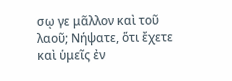σῳ γε μᾶλλον καὶ τοῦ λαοῦ; Νήψατε, ὅτι ἔχετε καὶ ὑμεῖς ἐν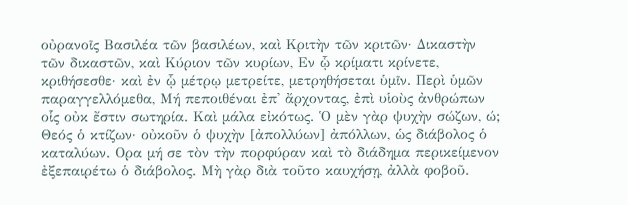οὐρανοῖς Βασιλέα τῶν βασιλέων, καὶ Κριτὴν τῶν κριτῶν· Δικαστὴν τῶν δικαστῶν, καὶ Κύριον τῶν κυρίων, Εν ᾧ κρίματι κρίνετε, κριθήσεσθε· καὶ ἐν ᾧ μέτρῳ μετρείτε, μετρηθήσεται ὑμῖν. Περὶ ὑμῶν παραγγελλόμεθα, Μή πεποιθέναι ἐπ' ἄρχοντας, ἐπὶ υἱοὺς ἀνθρώπων οἷς οὐκ ἔστιν σωτηρία. Καὶ μάλα εἰκότως. Ὁ μὲν γὰρ ψυχὴν σώζων, ώ; Θεός ὁ κτίζων· οὐκοῦν ὁ ψυχὴν [ἀπολλύων] ἀπόλλων, ὡς διάβολος ὁ καταλύων. Ορα μή σε τὸν τὴν πορφύραν καὶ τὸ διάδημα περικείμενον ἐξεπαιρέτω ὁ διάβολος. Μὴ γὰρ διὰ τοῦτο καυχήσῃ, ἀλλὰ φοβοῦ.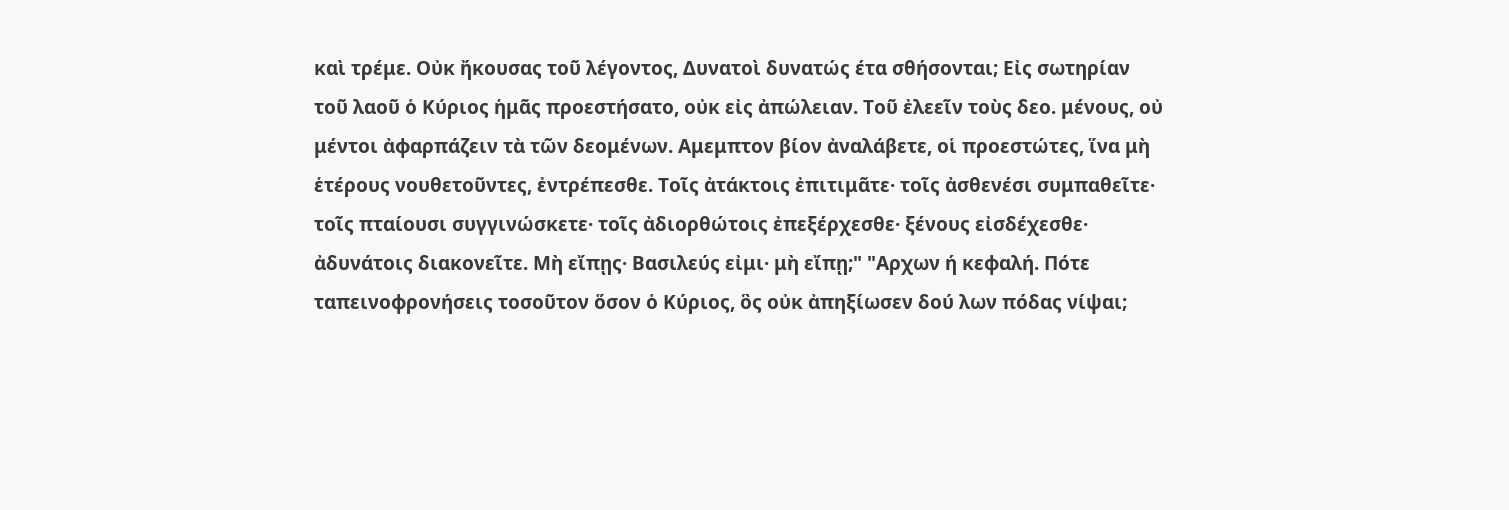καὶ τρέμε. Οὐκ ἤκουσας τοῦ λέγοντος, Δυνατοὶ δυνατώς έτα σθήσονται; Εἰς σωτηρίαν τοῦ λαοῦ ὁ Κύριος ἡμᾶς προεστήσατο, οὐκ εἰς ἀπώλειαν. Τοῦ ἐλεεῖν τοὺς δεο. μένους, οὐ μέντοι ἀφαρπάζειν τὰ τῶν δεομένων. Αμεμπτον βίον ἀναλάβετε, οἱ προεστώτες, ἵνα μὴ ἑτέρους νουθετοῦντες, ἐντρέπεσθε. Τοῖς ἀτάκτοις ἐπιτιμᾶτε· τοῖς ἀσθενέσι συμπαθεῖτε· τοῖς πταίουσι συγγινώσκετε· τοῖς ἀδιορθώτοις ἐπεξέρχεσθε· ξένους εἰσδέχεσθε· ἀδυνάτοις διακονεῖτε. Μὴ εἴπῃς· Βασιλεύς εἰμι· μὴ εἴπῃ;" "Αρχων ή κεφαλή. Πότε ταπεινοφρονήσεις τοσοῦτον ὅσον ὁ Κύριος, ὃς οὐκ ἀπηξίωσεν δού λων πόδας νίψαι;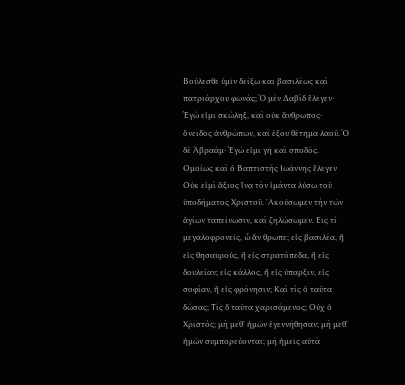Βούλεσθε ὑμῖν δείξω και βασιλέως καὶ πατριάρχου φωνάς; Ὁ μὲν Δαβὶδ ἔλεγεν· Ἐγώ εἰμι σκώληξ, καὶ οὐκ ἄνθρωπος· ὄνειδος ἀνθρώπων, καὶ ἐξου θέτημα λαοῦ. Ὁ δὲ Ἀβραάμ· Ἐγώ εἰμι γῆ καὶ σποδός. Ομοίως καὶ ὁ Βαπτιστής Ιωάννης ἔλεγεν Οὐκ εἰμὶ ἄξιος ἵνα τὸν ἱμάντα λύσω τοῦ ὑποδήματος Χριστοῦ. ᾿Ακούσωμεν τὴν τῶν ἁγίων ταπείνωσιν, καὶ ζηλώσωμεν. Εις τί μεγαλοφρονεῖς, ὦ ἄν θρωπε; εἰς βασιλέα, ἢ εἰς θησαυρούς, ἢ εἰς στρατόπεδα, ἢ εἰς δουλείαν; εἰς κάλλος, ἢ εἰς ύπαρξιν, εἰς σοφίαν, ἢ εἰς φρόνησιν; Καὶ τίς ὁ ταῦτα δώσας; Τίς δ ταῦτα χαρισάμενος; Οὐχ ὁ Χριστός; μὴ μεθ᾿ ἡμῶν ἐγεννήθησαν; μὴ μεθ᾿ ἡμῶν συμπορεύονται; μή ἡμεῖς αὐτὰ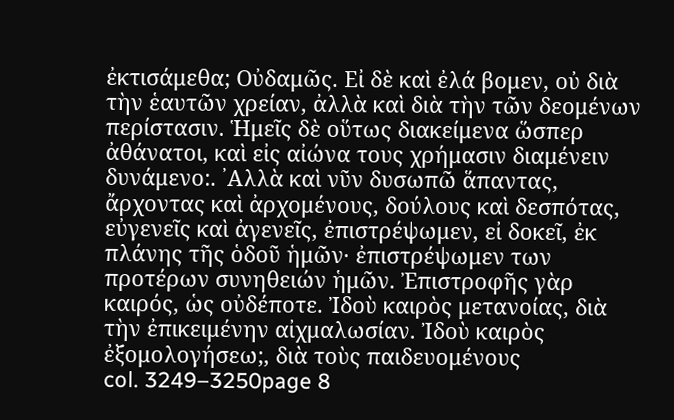ἐκτισάμεθα; Οὐδαμῶς. Εἰ δὲ καὶ ἐλά βομεν, οὐ διὰ τὴν ἑαυτῶν χρείαν, ἀλλὰ καὶ διὰ τὴν τῶν δεομένων περίστασιν. Ἡμεῖς δὲ οὕτως διακείμενα ὥσπερ ἀθάνατοι, καὶ εἰς αἰώνα τους χρήμασιν διαμένειν δυνάμενο:. ᾿Αλλὰ καὶ νῦν δυσωπῶ ἅπαντας, ἄρχοντας καὶ ἀρχομένους, δούλους καὶ δεσπότας, εὐγενεῖς καὶ ἀγενεῖς, ἐπιστρέψωμεν, εἰ δοκεῖ, ἐκ πλάνης τῆς ὁδοῦ ἡμῶν· ἐπιστρέψωμεν των προτέρων συνηθειών ἡμῶν. Ἐπιστροφῆς γὰρ καιρός, ὡς οὐδέποτε. Ἰδοὺ καιρὸς μετανοίας, διὰ τὴν ἐπικειμένην αἰχμαλωσίαν. Ἰδοὺ καιρὸς ἐξομολογήσεω;, διὰ τοὺς παιδευομένους
col. 3249–3250page 8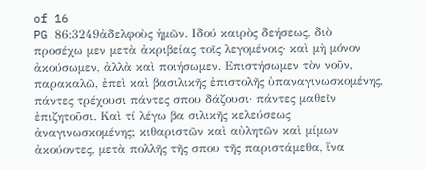of 16
PG 86:3249ἀδελφοὺς ἡμῶν. Ιδού καιρὸς δεήσεως, διὸ προσέχω μεν μετὰ ἀκριβείας τοῖς λεγομένοις· καὶ μὴ μόνον ἀκούσωμεν, ἀλλὰ καὶ ποιήσωμεν. Επιστήσωμεν τὸν νοῦν, παρακαλῶ, ἐπεὶ καὶ βασιλικῆς ἐπιστολῆς ὑπαναγινωσκομένης, πάντες τρέχουσι πάντες σπου δάζουσι· πάντες μαθεῖν ἐπιζητοῦσι. Καὶ τί λέγω βα σιλικῆς κελεύσεως ἀναγινωσκομένης; κιθαριστῶν καὶ αὐλητῶν καὶ μίμων ἀκούοντες, μετὰ πολλῆς τῆς σπου τῆς παριστάμεθα, ἵνα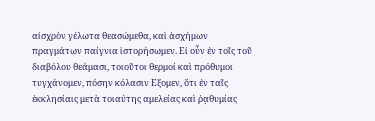αἰσχρὸν γέλωτα θεασώμεθα, καὶ ἀσχήμων πραγμάτων παίγνια ἱστορήσωμεν. Εἰ οὖν ἐν τοῖς τοῦ διαβόλου θεάμασι, τοιοῦτοι θερμοί καὶ πρόθυμοι τυγχάνομεν, πόσην κόλασιν Εξομεν, ὅτι ἐν ταῖς ἐκκλησίαις μετὰ τοιαύτης αμελείας καὶ ῥᾳθυμίας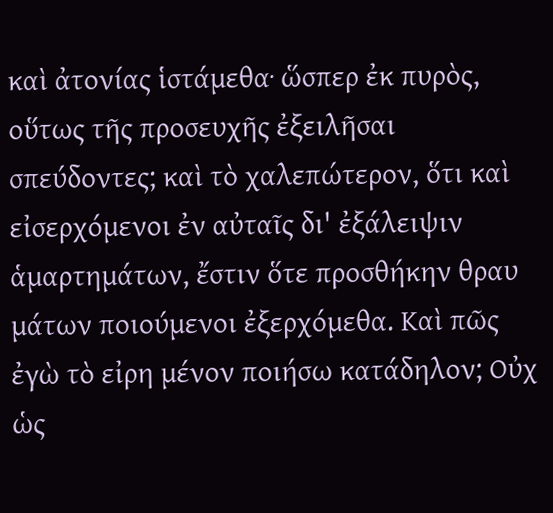καὶ ἀτονίας ἱστάμεθα· ὥσπερ ἐκ πυρὸς, οὕτως τῆς προσευχῆς ἐξειλῆσαι σπεύδοντες; καὶ τὸ χαλεπώτερον, ὅτι καὶ εἰσερχόμενοι ἐν αὐταῖς δι' ἐξάλειψιν ἁμαρτημάτων, ἔστιν ὅτε προσθήκην θραυ μάτων ποιούμενοι ἐξερχόμεθα. Καὶ πῶς ἐγὼ τὸ εἰρη μένον ποιήσω κατάδηλον; Οὐχ ὡς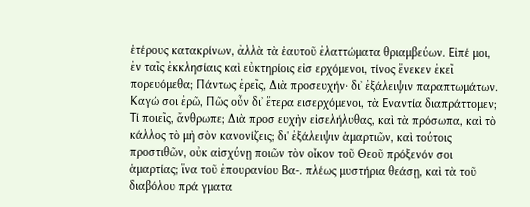ἑτέρους κατακρίνων, ἀλλὰ τὰ ἑαυτοῦ ἐλαττώματα θριαμβεύων. Εἰπέ μοι, ἐν ταῖς ἐκκλησίαις καὶ εὐκτηρίοις εἰσ ερχόμενοι, τίνος ἕνεκεν ἐκεῖ πορευόμεθα; Πάντως ἐρεῖς, Διὰ προσευχήν· δι᾿ ἐξάλειψιν παραπτωμάτων. Καγώ σοι ἐρῶ, Πῶς οὖν δι᾿ ἕτερα εισερχόμενοι, τὰ Εναντία διαπράττομεν; Τί ποιεῖς, ἄνθρωπε; Διὰ προσ ευχὴν εἰσελήλυθας, καὶ τὰ πρόσωπα, καὶ τὸ κάλλος τὸ μὴ σὸν κανονίζεις; δι' ἐξάλειψιν ἁμαρτιῶν, καὶ τούτοις προστιθῶν, οὐκ αἰσχύνῃ ποιῶν τὸν οἶκον τοῦ Θεοῦ πρόξενόν σοι ἁμαρτίας; ἵνα τοῦ ἐπουρανίου Βα-. πλέως μυστήρια θεάσῃ, καὶ τὰ τοῦ διαβόλου πρά γματα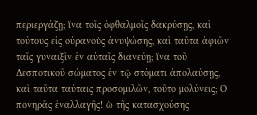περιεργάζῃ; ἵνα τοῖς ὀφθαλμοῖς δακρύσῃς, καὶ τούτους εἰς οὐρανοὺς ἀνυψώσης, καὶ ταῦτα ἀφιῶν ταῖς γυναιξὶν ἐν αὐταῖς διανεύῃ; ἵνα τοῦ Δεσποτικοῦ σώματος ἐν τῷ στόματι ἀπολαύσῃς, καὶ ταῦτα ταύταις προσομιλῶν, τοῦτο μολύνεις; Ο πονηρᾶς ἐναλλαγῆς! ὼ τῆς κατασχούσης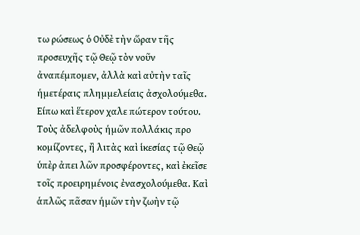τω ρώσεως ὁ Οὐδὲ τὴν ὥραν τῆς προσευχῆς τῷ Θεῷ τὸν νοῦν ἀναπέμπομεν, ἀλλὰ καὶ αὐτὴν ταῖς ἡμετέραις πλημμελείαις ἀσχολούμεθα. Είπω καὶ ἕτερον χαλε πώτερον τούτου. Τοὺς ἀδελφοὺς ἡμῶν πολλάκις προ κομίζοντες, ἢ λιτὰς καὶ ἱκεσίας τῷ Θεῷ ὑπὲρ ἀπει λῶν προσφέροντες, καὶ ἐκεῖσε τοῖς προειρημένοις ἐνασχολούμεθα. Καὶ ἁπλῶς πᾶσαν ἡμῶν τὴν ζωὴν τῷ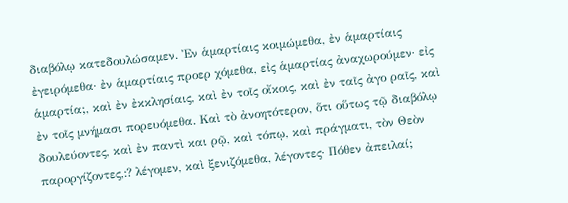διαβόλῳ κατεδουλώσαμεν. Ἐν ἁμαρτίαις κοιμώμεθα, ἐν ἁμαρτίαις ἐγειρόμεθα· ἐν ἁμαρτίαις προερ χόμεθα, εἰς ἁμαρτίας ἀναχωρούμεν· εἰς ἁμαρτία;, καὶ ἐν ἐκκλησίαις, καὶ ἐν τοῖς οἴκοις, καὶ ἐν ταῖς ἀγο ραῖς, καὶ ἐν τοῖς μνήμασι πορευόμεθα. Καὶ τὸ ἀνοητότερον, ὅτι οὕτως τῷ διαβόλῳ δουλεύοντες, καὶ ἐν παντὶ και ρῷ, καὶ τόπῳ, καὶ πράγματι, τὸν Θεὸν παροργίζοντες,:? λέγομεν, καὶ ξενιζόμεθα, λέγοντες· Πόθεν ἀπειλαί;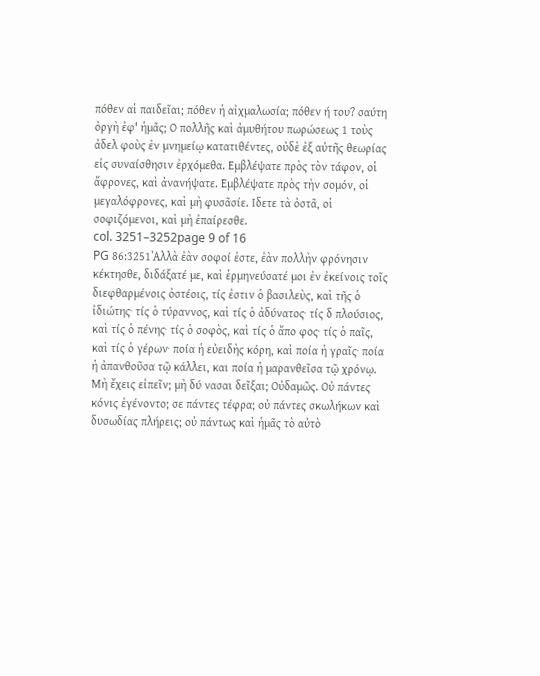πόθεν αἱ παιδεῖαι; πόθεν ἡ αἰχμαλωσία; πόθεν ή του? σαύτη ὀργὴ ἐφ' ἡμᾶς; Ο πολλῆς καὶ ἀμυθήτου πωρώσεως 1 τοὺς ἀδελ φοὺς ἐν μνημείῳ κατατιθέντες, οὐδὲ ἐξ αὐτῆς θεωρίας εἰς συναίσθησιν ἐρχόμεθα. Εμβλέψατε πρὸς τὸν τάφον, οἱ ἄφρονες, καὶ ἀνανήψατε. Εμβλέψατε πρὸς τὴν σομόν, οἱ μεγαλόφρονες, καὶ μὴ φυσᾶσίε. Ιδετε τὰ ὀστᾶ, οἱ σοφιζόμενοι, καὶ μὴ ἐπαίρεσθε.
col. 3251–3252page 9 of 16
PG 86:3251᾿Αλλὰ ἐὰν σοφοί ἐστε, ἐὰν πολλὴν φρόνησιν κέκτησθε, διδάξατέ με, καὶ ἑρμηνεύσατέ μοι ἐν ἐκείνοις τοῖς διεφθαρμένοις ὀστέοις, τίς ἐστιν ὁ βασιλεὺς, καὶ τῆς ὁ ἰδιώτης· τίς ὁ τύραννος, καὶ τίς ὁ ἀδύνατος· τίς δ πλούσιος, καὶ τίς ὁ πένης· τίς ὁ σοφὸς, καὶ τίς ὁ ἄπο φος· τίς ὁ παῖς, καὶ τίς ὁ γέρων· ποία ἡ εὐειδὴς κόρη, καὶ ποία ἡ γραῖς· ποία ἡ ἀπανθοῦσα τῷ κάλλει, και ποία ἡ μαρανθεῖσα τῷ χρόνῳ. Μὴ ἔχεις εἰπεῖν; μὴ δύ νασαι δεῖξαι; Οὐδαμῶς. Οὐ πάντες κόνις ἐγένοντο; σε πάντες τέφρα; οὐ πάντες σκωλήκων καὶ δυσωδίας πλήρεις; οὐ πάντως καὶ ἡμᾶς τὸ αὐτὸ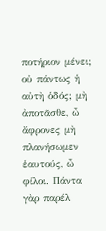ποτήριον μένει; οὐ πάντως ἡ αὐτὴ ὁδός; μὴ ἀποτᾶσθε, ὦ ἄφρονες μὴ πλανήσωμεν ἑαυτούς, ὦ φίλοι. Πάντα γὰρ παρέλ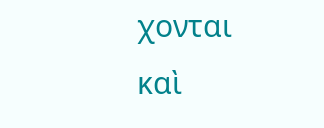χονται καὶ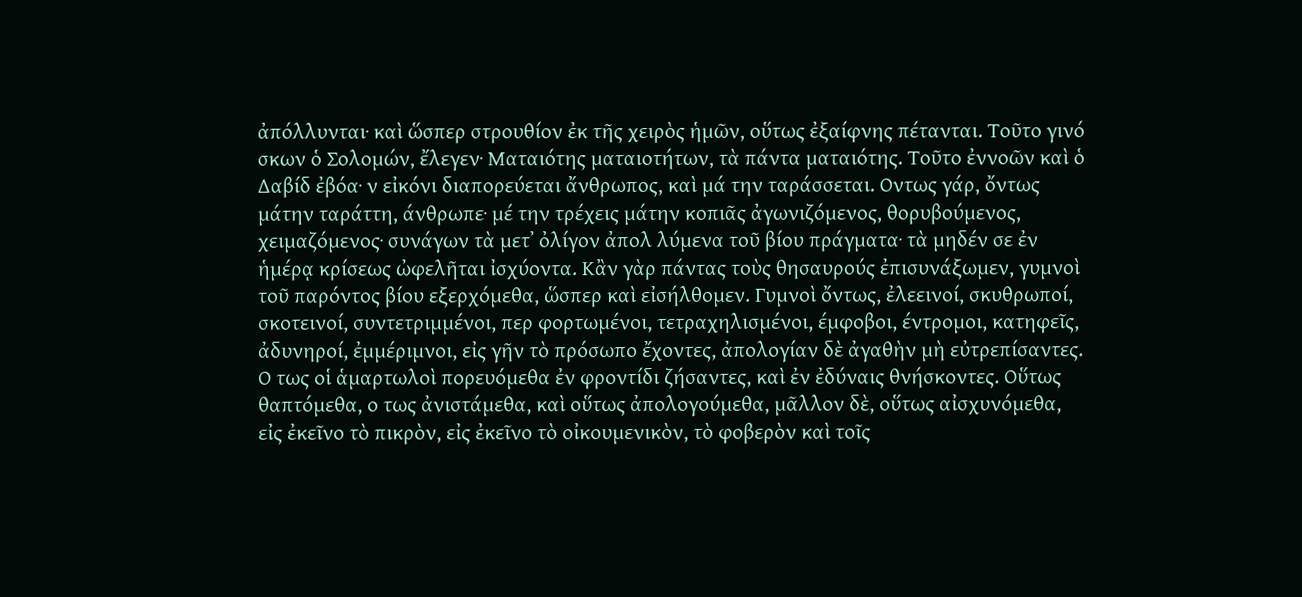ἀπόλλυνται· καὶ ὥσπερ στρουθίον ἐκ τῆς χειρὸς ἡμῶν, οὕτως ἐξαίφνης πέτανται. Τοῦτο γινό σκων ὁ Σολομών, ἔλεγεν· Ματαιότης ματαιοτήτων, τὰ πάντα ματαιότης. Τοῦτο ἐννοῶν καὶ ὁ Δαβίδ ἐβόα· ν εἰκόνι διαπορεύεται ἄνθρωπος, καὶ μά την ταράσσεται. Οντως γάρ, ὄντως μάτην ταράττη, άνθρωπε· μέ την τρέχεις μάτην κοπιᾶς ἀγωνιζόμενος, θορυβούμενος, χειμαζόμενος· συνάγων τὰ μετ᾿ ὀλίγον ἀπολ λύμενα τοῦ βίου πράγματα· τὰ μηδέν σε ἐν ἡμέρᾳ κρίσεως ὠφελῆται ἰσχύοντα. Κἂν γὰρ πάντας τοὺς θησαυρούς ἐπισυνάξωμεν, γυμνοὶ τοῦ παρόντος βίου εξερχόμεθα, ὥσπερ καὶ εἰσήλθομεν. Γυμνοὶ ὄντως, ἐλεεινοί, σκυθρωποί, σκοτεινοί, συντετριμμένοι, περ φορτωμένοι, τετραχηλισμένοι, έμφοβοι, έντρομοι, κατηφεῖς, ἀδυνηροί, ἐμμέριμνοι, εἰς γῆν τὸ πρόσωπο ἔχοντες, ἀπολογίαν δὲ ἀγαθὴν μὴ εὐτρεπίσαντες. Ο τως οἱ ἁμαρτωλοὶ πορευόμεθα ἐν φροντίδι ζήσαντες, καὶ ἐν ἐδύναις θνήσκοντες. Οὕτως θαπτόμεθα, ο τως ἀνιστάμεθα, καὶ οὕτως ἀπολογούμεθα, μᾶλλον δὲ, οὕτως αἰσχυνόμεθα, εἰς ἐκεῖνο τὸ πικρὸν, εἰς ἐκεῖνο τὸ οἰκουμενικὸν, τὸ φοβερὸν καὶ τοῖς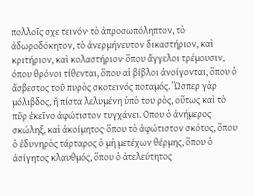πολλοῖς σχε τεινόν· τὸ ἀπροσωπόληπτον, τὸ ἀδωροδόκητον, τὸ ἀνερμήνευτον δικαστήριον, καὶ κριτήριον, καὶ κολαστήριον· ὅπου ἄγγελοι τρέμουσιν, όπου θρόνοι τίθενται, ὅπου αἱ βίβλοι ἀνοίγονται, ὅπου ὁ ἄσβεστος τοῦ πυρὸς σκοτεινός ποταμός. Ὥσπερ γὰρ μόλιβδος, ἢ πίστα λελυμένη ὑπὸ του ρὸς, οὕτως καὶ τὸ πῦρ ἐκεῖνο ἀφώτιστον τυγχάνει. Οπου ὁ ἀνήμερος σκώληξ, καὶ ἀκοίμητος· ὅπου τὸ ἀφώτιστον σκότος, ὅπου ὁ ἐδυνηρὸς τάρταρος ὁ μὴ μετέχων θέρμης, ὅπου ὁ ἀσίγητος κλαυθμός, ὅπου ὁ ἀτελεύτητος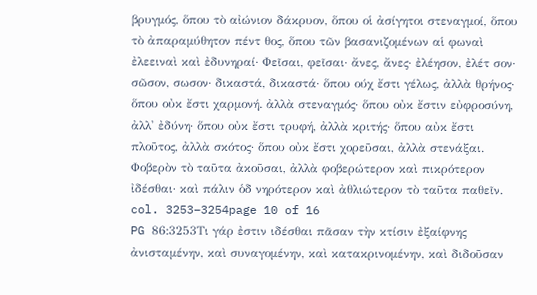βρυγμός, ὅπου τὸ αἰώνιον δάκρυον, ὅπου οἱ ἀσίγητοι στεναγμοί, ὅπου τὸ ἀπαραμύθητον πέντ θος, ὅπου τῶν βασανιζομένων αἱ φωναὶ ἐλεειναὶ καὶ ἐδυνηραί· Φεῖσαι, φεῖσαι· ἄνες, ἄνες· ἐλέησον, ἐλέτ σον· σῶσον, σωσον· δικαστά, δικαστά· ὅπου ούχ ἔστι γέλως, ἀλλὰ θρήνος· ὅπου οὐκ ἔστι χαρμονή. ἀλλὰ στεναγμός· ὅπου οὐκ ἔστιν εὐφροσύνη, ἀλλ' ἐδύνη· ὅπου οὐκ ἔστι τρυφή, ἀλλὰ κριτής· ὅπου αὐκ ἔστι πλοῦτος, ἀλλὰ σκότος· ὅπου οὐκ ἔστι χορεῦσαι, ἀλλὰ στενάξαι. Φοβερὸν τὸ ταῦτα ἀκοῦσαι, ἀλλὰ φοβερώτερον καὶ πικρότερον ἰδέσθαι· καὶ πάλιν ὁδ νηρότερον καὶ ἀθλιώτερον τὸ ταῦτα παθεῖν.
col. 3253–3254page 10 of 16
PG 86:3253Τι γάρ ἐστιν ιδέσθαι πᾶσαν τὴν κτίσιν ἐξαίφνης ἀνισταμένην, καὶ συναγομένην, καὶ κατακρινομένην, καὶ διδοῦσαν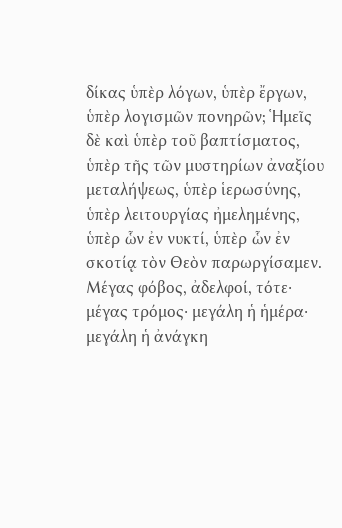δίκας ὑπὲρ λόγων, ὑπὲρ ἔργων, ὑπὲρ λογισμῶν πονηρῶν; Ἡμεῖς δὲ καὶ ὑπὲρ τοῦ βαπτίσματος, ὑπὲρ τῆς τῶν μυστηρίων ἀναξίου μεταλήψεως, ὑπὲρ ἱερωσύνης, ὑπὲρ λειτουργίας ἠμελημένης, ὑπὲρ ὧν ἐν νυκτί, ὑπὲρ ὧν ἐν σκοτίᾳ τὸν Θεὸν παρωργίσαμεν. Μέγας φόβος, ἀδελφοί, τότε· μέγας τρόμος· μεγάλη ἡ ἡμέρα· μεγάλη ἡ ἀνάγκη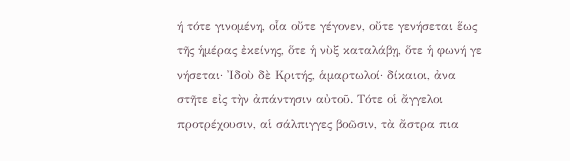ή τότε γινομένη, οἷα οὔτε γέγονεν, οὔτε γενήσεται ἕως τῆς ἡμέρας ἐκείνης, ὅτε ἡ νὺξ καταλάβῃ, ὅτε ἡ φωνή γε νήσεται· Ἰδοὺ δὲ Κριτής, ἁμαρτωλοί· δίκαιοι, ἀνα στῆτε εἰς τὴν ἀπάντησιν αὐτοῦ. Τότε οἱ ἄγγελοι προτρέχουσιν, αἱ σάλπιγγες βοῶσιν, τὰ ἄστρα πια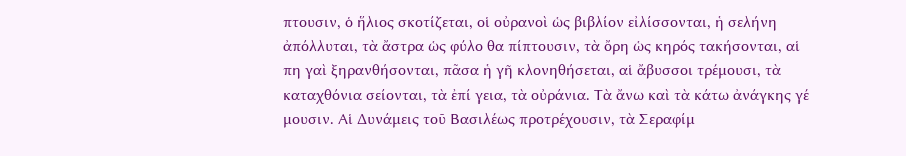πτουσιν, ὁ ἥλιος σκοτίζεται, οἱ οὐρανοὶ ὡς βιβλίον εἰλίσσονται, ἡ σελήνη ἀπόλλυται, τὰ ἄστρα ὡς φύλο θα πίπτουσιν, τὰ ὄρη ὡς κηρός τακήσονται, αἱ πη γαὶ ξηρανθήσονται, πᾶσα ἡ γῆ κλονηθήσεται, αἱ ἄβυσσοι τρέμουσι, τὰ καταχθόνια σείονται, τὰ ἐπί γεια, τὰ οὐράνια. Τὰ ἄνω καὶ τὰ κάτω ἀνάγκης γέ μουσιν. Αἱ Δυνάμεις τοῦ Βασιλέως προτρέχουσιν, τὰ Σεραφίμ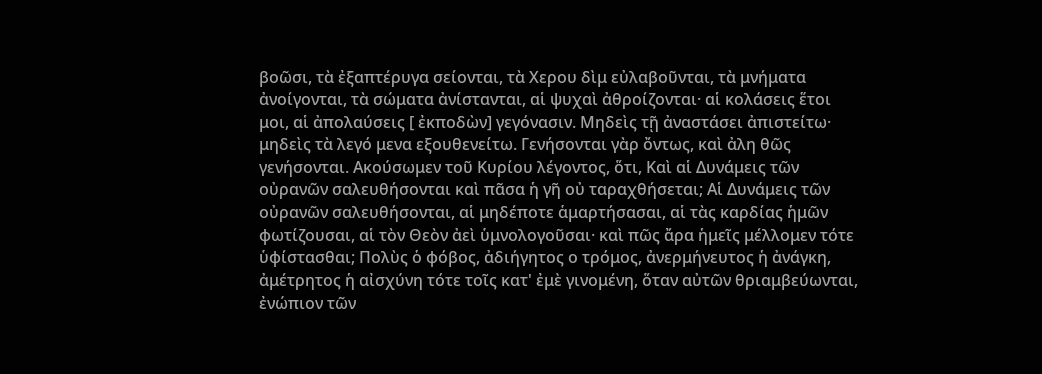βοῶσι, τὰ ἐξαπτέρυγα σείονται, τὰ Χερου δὶμ εὐλαβοῦνται, τὰ μνήματα ἀνοίγονται, τὰ σώματα ἀνίστανται, αἱ ψυχαὶ ἀθροίζονται· αἱ κολάσεις ἕτοι μοι, αἱ ἀπολαύσεις [ ἐκποδὼν] γεγόνασιν. Μηδεὶς τῇ ἀναστάσει ἀπιστείτω· μηδεὶς τὰ λεγό μενα εξουθενείτω. Γενήσονται γὰρ ὄντως, καὶ ἀλη θῶς γενήσονται. Ακούσωμεν τοῦ Κυρίου λέγοντος, ὅτι, Καὶ αἱ Δυνάμεις τῶν οὐρανῶν σαλευθήσονται καὶ πᾶσα ἡ γῆ οὐ ταραχθήσεται; Αἱ Δυνάμεις τῶν οὐρανῶν σαλευθήσονται, αἱ μηδέποτε ἁμαρτήσασαι, αἱ τὰς καρδίας ἡμῶν φωτίζουσαι, αἱ τὸν Θεὸν ἀεὶ ὑμνολογοῦσαι· καὶ πῶς ἄρα ἡμεῖς μέλλομεν τότε ὑφίστασθαι; Πολὺς ὁ φόβος, ἀδιήγητος ο τρόμος, ἀνερμήνευτος ἡ ἀνάγκη, ἀμέτρητος ἡ αἰσχύνη τότε τοῖς κατ' ἐμὲ γινομένη, ὅταν αὐτῶν θριαμβεύωνται, ἐνώπιον τῶν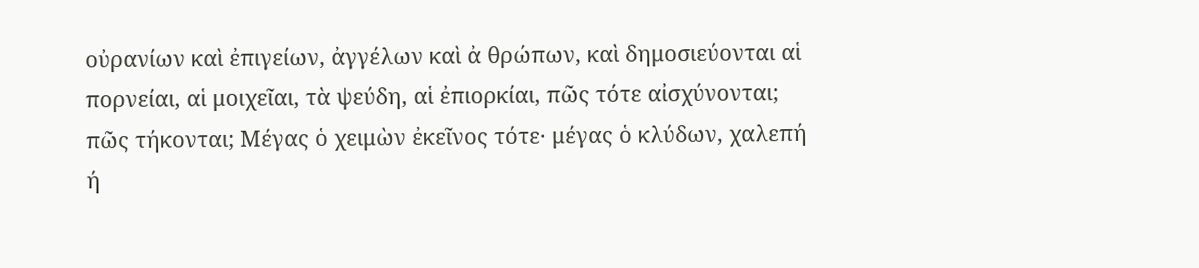οὐρανίων καὶ ἐπιγείων, ἀγγέλων καὶ ἀ θρώπων, καὶ δημοσιεύονται αἱ πορνείαι, αἱ μοιχεῖαι, τὰ ψεύδη, αἱ ἐπιορκίαι, πῶς τότε αἰσχύνονται; πῶς τήκονται; Μέγας ὁ χειμὼν ἐκεῖνος τότε· μέγας ὁ κλύδων, χαλεπή ή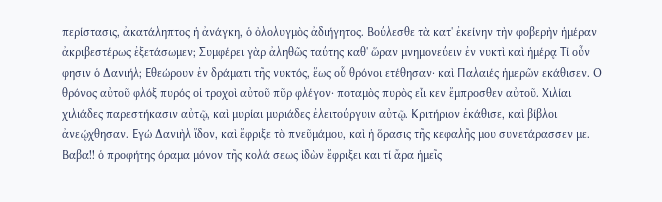περίστασις, ἀκατάληπτος ἡ ἀνάγκη, ὁ ὀλολυγμὸς ἀδιήγητος. Βούλεσθε τὰ κατ' ἐκείνην τὴν φοβερὴν ἡμέραν ἀκριβεστέρως ἐξετάσωμεν; Συμφέρει γὰρ ἀληθῶς ταύτης καθ' ὥραν μνημονεύειν ἐν νυκτὶ καὶ ἡμέρᾳ Τί οὖν φησιν ὁ Δανιήλ; Εθεώρουν ἐν δράματι τῆς νυκτός, ἕως οὗ θρόνοι ετέθησαν· καὶ Παλαιές ἡμερῶν εκάθισεν. Ο θρόνος αὐτοῦ φλόξ πυρός οἱ τροχοὶ αὐτοῦ πῦρ φλέγον· ποταμὸς πυρὸς εἶι κεν ἔμπροσθεν αὐτοῦ. Χιλίαι χιλιάδες παρεστήκασιν αὐτῷ, καὶ μυρίαι μυριάδες ἐλειτούργυιν αὐτῷ. Κριτήριον ἐκάθισε, καὶ βίβλοι ἀνεῴχθησαν. Εγώ Δανιὴλ ἴδον, καὶ ἔφριξε τὸ πνεῦμάμου, καὶ ἡ ὅρασις τῆς κεφαλῆς μου συνετάρασσεν με. Βαβα!! ὁ προφήτης όραμα μόνον τῆς κολά σεως ἰδὼν ἔφριξει και τί ἄρα ἡμεῖς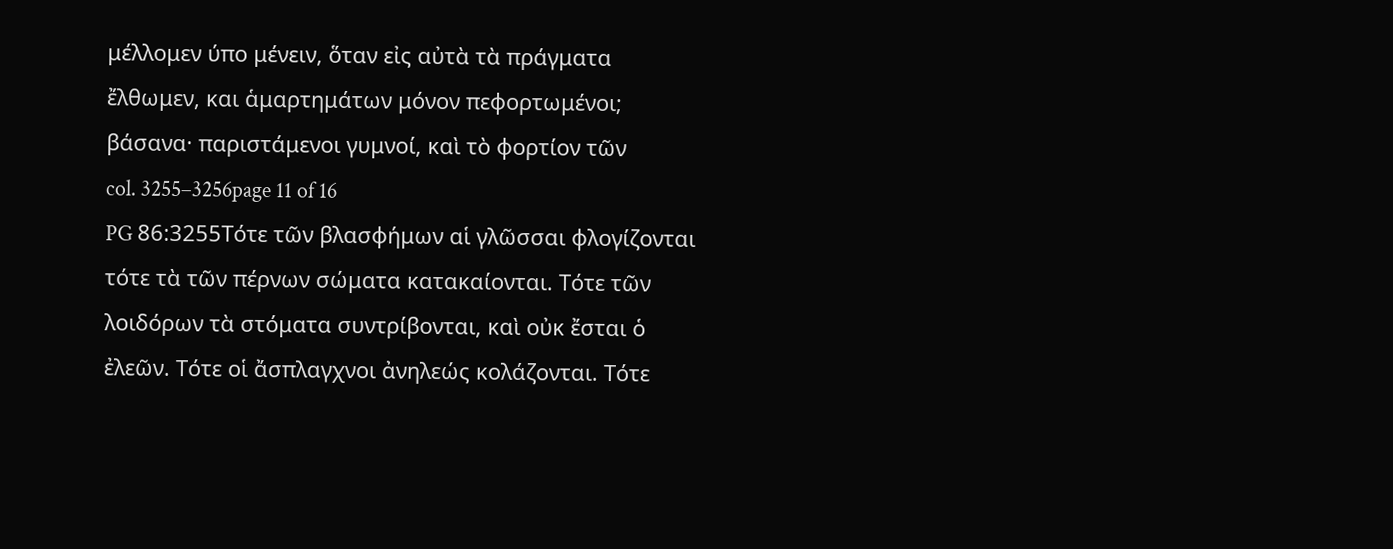μέλλομεν ύπο μένειν, ὅταν εἰς αὐτὰ τὰ πράγματα ἔλθωμεν, και ἁμαρτημάτων μόνον πεφορτωμένοι; βάσανα· παριστάμενοι γυμνοί, καὶ τὸ φορτίον τῶν
col. 3255–3256page 11 of 16
PG 86:3255Τότε τῶν βλασφήμων αἱ γλῶσσαι φλογίζονται τότε τὰ τῶν πέρνων σώματα κατακαίονται. Τότε τῶν λοιδόρων τὰ στόματα συντρίβονται, καὶ οὐκ ἔσται ὁ ἐλεῶν. Τότε οἱ ἄσπλαγχνοι ἀνηλεώς κολάζονται. Τότε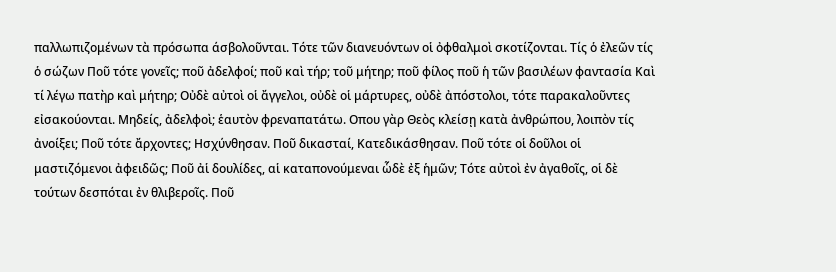παλλωπιζομένων τὰ πρόσωπα άσβολοῦνται. Τότε τῶν διανευόντων οἱ ὀφθαλμοὶ σκοτίζονται. Τίς ὁ ἐλεῶν τίς ὁ σώζων Ποῦ τότε γονεῖς; ποῦ ἀδελφοί; ποῦ καὶ τήρ; τοῦ μήτηρ; ποῦ φίλος ποῦ ἡ τῶν βασιλέων φαντασία Καὶ τί λέγω πατὴρ καὶ μήτηρ; Οὐδὲ αὐτοὶ οἱ ἄγγελοι, οὐδὲ οἱ μάρτυρες, οὐδὲ ἀπόστολοι, τότε παρακαλοῦντες εἰσακούονται. Μηδείς, ἀδελφοὶ; ἑαυτὸν φρεναπατάτω. Οπου γὰρ Θεὸς κλείσῃ κατὰ ἀνθρώπου, λοιπὸν τίς ἀνοίξει; Ποῦ τότε ἄρχοντες; Ησχύνθησαν. Ποῦ δικασταί, Κατεδικάσθησαν. Ποῦ τότε οἱ δοῦλοι οἱ μαστιζόμενοι ἀφειδῶς; Ποῦ ἀἱ δουλίδες, αἱ καταπονούμεναι ὧδὲ ἐξ ἡμῶν; Τότε αὐτοὶ ἐν ἀγαθοῖς, οἱ δὲ τούτων δεσπόται ἐν θλιβεροῖς. Ποῦ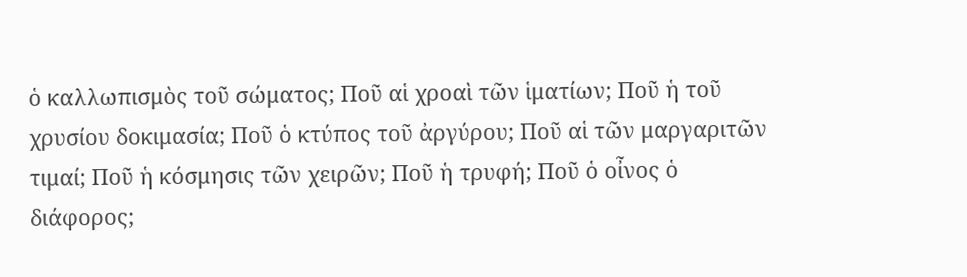ὁ καλλωπισμὸς τοῦ σώματος; Ποῦ αἱ χροαὶ τῶν ἱματίων; Ποῦ ἡ τοῦ χρυσίου δοκιμασία; Ποῦ ὁ κτύπος τοῦ ἀργύρου; Ποῦ αἱ τῶν μαργαριτῶν τιμαί; Ποῦ ἡ κόσμησις τῶν χειρῶν; Ποῦ ἡ τρυφή; Ποῦ ὁ οἶνος ὁ διάφορος;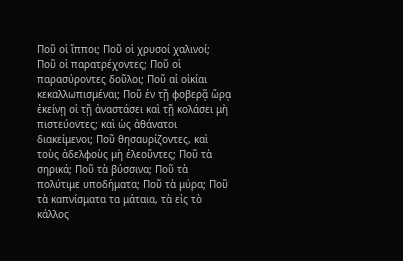Ποῦ οἱ ἵπποι; Ποῦ οἱ χρυσοί χαλινοί; Ποῦ οἱ παρατρέχοντες; Ποῦ οἱ παρασύροντες δοῦλοι; Ποῦ αἱ οἰκίαι κεκαλλωπισμέναι; Ποῦ ἐν τῇ φοβερᾷ ὥρᾳ ἐκείνῃ οἱ τῇ ἀναστάσει καὶ τῇ κολάσει μὴ πιστεύοντες; καὶ ὡς ἀθάνατοι διακείμενοι; Ποῦ θησαυρίζοντες, καὶ τοὺς ἀδελφοὺς μὴ ἐλεοῦντες; Ποῦ τὰ σηρικά; Ποῦ τὰ βύσσινα; Ποῦ τὰ πολύτιμε υποδήματα; Ποῦ τὰ μύρα; Ποῦ τὰ καπνίσματα τα μάταια, τὰ εἰς τὸ κάλλος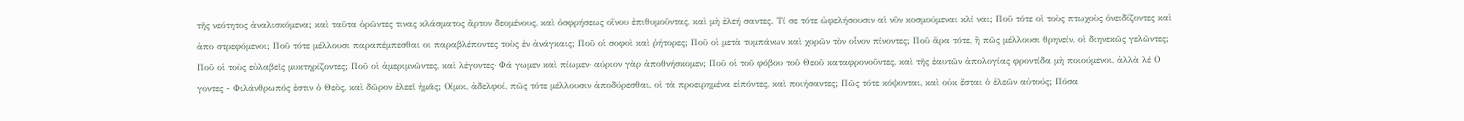τῆς νεότητος ἀναλισκόμενα; καὶ ταῦτα ὁρῶντες τινας κλάσματος ἄρτον δεομένους, καὶ ὀσφρήσεως οἴνου ἐπιθυμοῦντας, καὶ μὴ ἐλεή σαντες. Τί σε τότε ὠφελήσουσιν αἱ νῦν κοσμούμεναι κλί ναι; Ποῦ τότε οἱ τοὺς πτωχοὺς ὀνειδίζοντες καὶ ἀπο στρεφόμενοι; Ποῦ τότε μέλλουσι παραπέμπεσθαι οι παραβλέποντες τοὺς ἐν ἀνάγκαις; Ποῦ οἱ σοφοὶ καὶ ῥήτορες; Ποῦ οἱ μετὰ τυμπάνων καὶ χορῶν τὸν οἶνον πίνοντες; Ποῦ ἄρα τότε, ἢ πῶς μέλλουσι θρηνείν, οἱ διηνεκῶς γελῶντες; Ποῦ οἱ τοὺς εὐλαβεῖς μυκτηρίζοντες; Ποῦ οἱ ἀμεριμνῶντες, καὶ λέγοντες· Φά γωμεν καὶ πίωμεν· αύριον γὰρ ἀποθνήσκομεν; Ποῦ οἱ τοῦ φόβου τοῦ Θεοῦ καταφρονοῦντες, καὶ τῆς ἑαυτῶν ἀπολογίας φροντίδα μὴ ποιούμενοι, ἀλλὰ λέ Ο γοντες - Φιλάνθρωπός ἐστιν ὁ Θεὸς, καὶ δῶρον ἐλεεῖ ἡμᾶς; Οίμοι, ἀδελφοί, πῶς τότε μέλλουσιν ἀποδύρεσθαι, οἱ τὰ προειρημένα εἰπόντες, καὶ ποιήσαντες; Πῶς τότε κόψονται, καὶ οὐκ ἔσται ὁ ἐλεῶν αὐτούς; Πόσα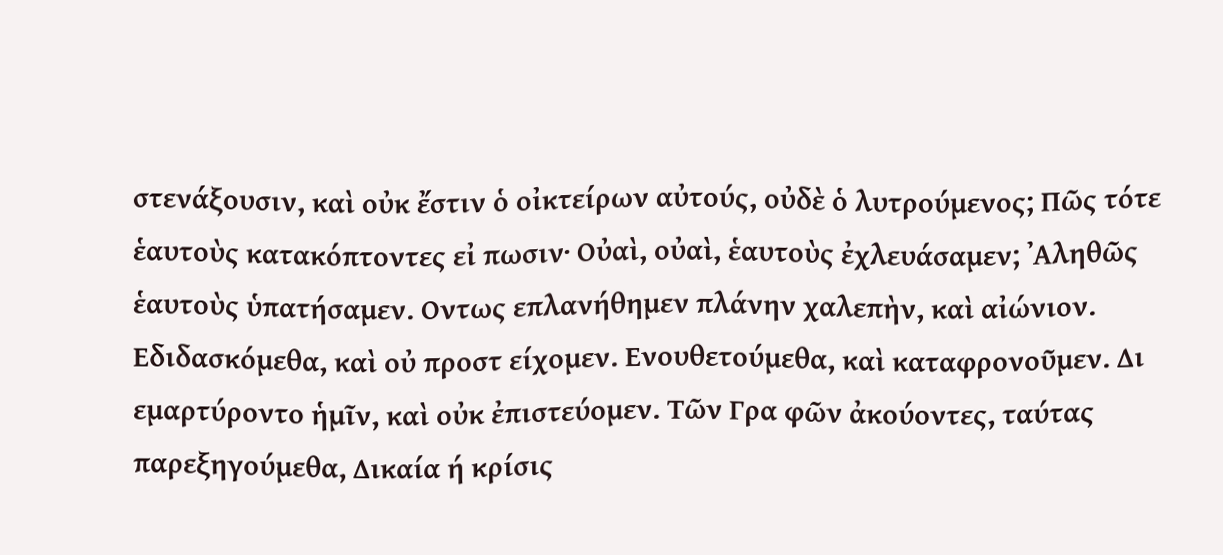στενάξουσιν, καὶ οὐκ ἔστιν ὁ οἰκτείρων αὐτούς, οὐδὲ ὁ λυτρούμενος; Πῶς τότε ἑαυτοὺς κατακόπτοντες εἰ πωσιν· Οὐαὶ, οὐαὶ, ἑαυτοὺς ἐχλευάσαμεν; ᾿Αληθῶς ἑαυτοὺς ὑπατήσαμεν. Οντως επλανήθημεν πλάνην χαλεπὴν, καὶ αἰώνιον. Εδιδασκόμεθα, καὶ οὐ προστ είχομεν. Ενουθετούμεθα, καὶ καταφρονοῦμεν. Δι εμαρτύροντο ἡμῖν, καὶ οὐκ ἐπιστεύομεν. Τῶν Γρα φῶν ἀκούοντες, ταύτας παρεξηγούμεθα, Δικαία ή κρίσις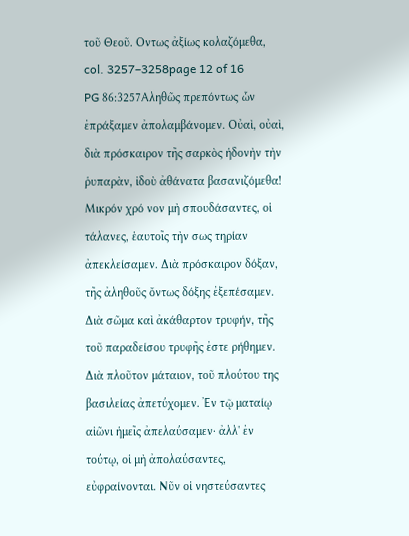τοῦ Θεοῦ. Οντως ἀξίως κολαζόμεθα,
col. 3257–3258page 12 of 16
PG 86:3257Αληθῶς πρεπόντως ὧν ἐπράξαμεν ἀπολαμβάνομεν. Οὐαὶ, οὐαὶ, διὰ πρόσκαιρον τῆς σαρκὸς ἡδονὴν τὴν ῥυπαρὰν, ἰδοὺ ἀθάνατα βασανιζόμεθα! Μικρόν χρό νον μὴ σπουδάσαντες, οἱ τάλανες, ἑαυτοῖς τὴν σως τηρίαν ἀπεκλείσαμεν. Διὰ πρόσκαιρον δόξαν, τῆς ἀληθοῦς ὄντως δόξης ἐξεπέσαμεν. Διὰ σῶμα καὶ ἀκάθαρτον τρυφήν, τῆς τοῦ παραδείσου τρυφῆς ἐστε ρήθημεν. Διὰ πλοῦτον μάταιον, τοῦ πλούτου της βασιλείας ἀπετύχομεν. Ἐν τῷ ματαίῳ αἰῶνι ἡμεῖς ἀπελαύσαμεν· ἀλλ' ἐν τούτῳ, οἱ μὴ ἀπολαύσαντες, εὐφραίνονται. Νῦν οἱ νηστεύσαντες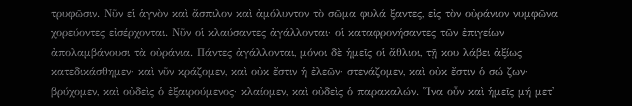τρυφῶσιν. Νῦν εἱ ἁγνὸν καὶ ἄσπιλον καὶ ἀμόλυντον τὸ σῶμα φυλά ξαντες, εἰς τὸν οὐράνιον νυμφῶνα χορεύοντες εἰσέρχονται. Νῦν οἱ κλαύσαντες ἀγάλλονται· οἱ καταφρονήσαντες τῶν ἐπιγείων ἀπολαμβάνουσι τὰ οὐράνια. Πάντες ἀγάλλονται, μόνοι δὲ ἡμεῖς οἱ ἄθλιοι, τῇ κου λάβει ἀξίως κατεδικάσθημεν· καὶ νῦν κράζομεν, καὶ οὐκ ἔστιν ἡ ἐλεῶν· στενάζομεν, καὶ οὐκ ἔστιν ὁ σώ ζων· βρύχομεν, καὶ οὐδεὶς ὁ ἐξαιρούμενος· κλαίομεν, καὶ οὐδεὶς ὁ παρακαλών. Ἵνα οὖν καὶ ἡμεῖς μή μετ'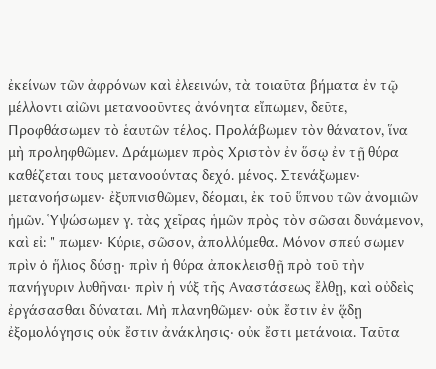ἐκείνων τῶν ἀφρόνων καὶ ἐλεεινών, τὰ τοιαῦτα βήματα ἐν τῷ μέλλοντι αἰῶνι μετανοοῦντες ἀνόνητα εἴπωμεν, δεῦτε, Προφθάσωμεν τὸ ἑαυτῶν τέλος. Προλάβωμεν τὸν θάνατον, ἵνα μὴ προληφθῶμεν. Δράμωμεν πρὸς Χριστὸν ἐν ὅσῳ ἐν τῇ θύρα καθέζεται τους μετανοούντας δεχό. μένος. Στενάξωμεν· μετανοήσωμεν· ἐξυπνισθῶμεν, δέομαι, ἐκ τοῦ ὕπνου τῶν ἀνομιῶν ἡμῶν. Ὑψώσωμεν γ. τὰς χεῖρας ἡμῶν πρὸς τὸν σῶσαι δυνάμενον, καὶ εἰ: " πωμεν· Κύριε, σῶσον, ἀπολλύμεθα. Μόνον σπεύ σωμεν πρὶν ὁ ἥλιος δύσῃ· πρὶν ἡ θύρα ἀποκλεισθῇ πρὸ τοῦ τὴν πανήγυριν λυθῆναι· πρὶν ἡ νύξ τῆς Αναστάσεως ἔλθῃ, καὶ οὐδεὶς ἐργάσασθαι δύναται. Μὴ πλανηθῶμεν· οὐκ ἔστιν ἐν ᾅδῃ ἐξομολόγησις οὐκ ἔστιν ἀνάκλησις· οὐκ ἔστι μετάνοια. Ταῦτα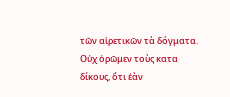τῶν αἱρετικῶν τὰ δόγματα. Οὐχ ὁρῶμεν τοὺς κατα δίκους, ὅτι ἐὰν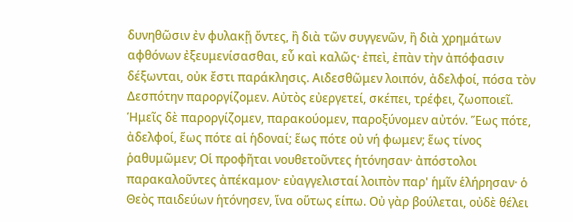δυνηθῶσιν ἐν φυλακῇ ὄντες, ἢ διὰ τῶν συγγενῶν, ἢ διὰ χρημάτων αφθόνων ἐξευμενίσασθαι, εὖ καὶ καλῶς· ἐπεὶ, ἐπὰν τὴν ἀπόφασιν δέξωνται, οὐκ ἔστι παράκλησις. Αιδεσθῶμεν λοιπόν, ἀδελφοί, πόσα τὸν Δεσπότην παροργίζομεν. Αὐτὸς εὐεργετεί, σκέπει, τρέφει, ζωοποιεῖ. Ἡμεῖς δὲ παροργίζομεν, παρακούομεν, παροξύνομεν αὐτόν. Ἕως πότε, ἀδελφοί, ἕως πότε αἱ ἡδοναί; ἕως πότε οὐ νή φωμεν; ἕως τίνος ῥαθυμῶμεν; Οἱ προφῆται νουθετοῦντες ἡτόνησαν· ἀπόστολοι παρακαλοῦντες ἀπέκαμον· εὐαγγελισταί λοιπὸν παρ' ἡμῖν ἑλήρησαν· ὁ Θεὸς παιδεύων ἡτόνησεν, ἵνα οὕτως είπω. Οὐ γὰρ βούλεται, οὐδὲ θέλει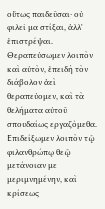οὕτως παιδεῦσαι· οὐ φιλεῖ μα στίξαι, ἀλλ' ἐπιστρέψαι. Θεραπεύσωμεν λοιπὸν καὶ αὐτὸν, ἐπειδὴ τὸν διάβολον ἀεὶ θεραπεύομεν, καὶ τὰ θελήματα αὐτοῦ σπουδαίως εργαζόμεθα. Επιδείξωμεν λοιπὸν τῷ φιλανθρώπῳ θεῷ μετάνοιαν με μεριμνημένην, καὶ κρίσεως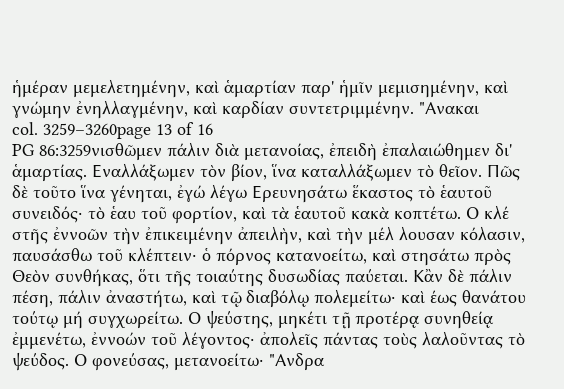ἡμέραν μεμελετημένην, καὶ ἁμαρτίαν παρ' ἡμῖν μεμισημένην, καὶ γνώμην ἐνηλλαγμένην, καὶ καρδίαν συντετριμμένην. "Ανακαι
col. 3259–3260page 13 of 16
PG 86:3259νισθῶμεν πάλιν διὰ μετανοίας, ἐπειδὴ ἐπαλαιώθημεν δι' ἁμαρτίας. Εναλλάξωμεν τὸν βίον, ἵνα καταλλάξωμεν τὸ θεῖον. Πῶς δὲ τοῦτο ἵνα γένηται, ἐγώ λέγω Ερευνησάτω ἕκαστος τὸ ἑαυτοῦ συνειδός· τὸ ἑαυ τοῦ φορτίον, καὶ τὰ ἑαυτοῦ κακὰ κοπτέτω. Ο κλέ στῆς ἐννοῶν τὴν ἐπικειμένην ἀπειλὴν, καὶ τὴν μέλ λουσαν κόλασιν, παυσάσθω τοῦ κλέπτειν· ὁ πόρνος κατανοείτω, καὶ στησάτω πρὸς Θεὸν συνθήκας, ὅτι τῆς τοιαύτης δυσωδίας παύεται. Κἂν δὲ πάλιν πέση, πάλιν ἀναστήτω, καὶ τῷ διαβόλῳ πολεμείτω· καὶ έως θανάτου τούτῳ μή συγχωρείτω. Ο ψεύστης, μηκέτι τῇ προτέρᾳ συνηθείᾳ ἐμμενέτω, ἐννοών τοῦ λέγοντος· ἀπολεῖς πάντας τοὺς λαλοῦντας τὸ ψεύδος. Ο φονεύσας, μετανοείτω· "Ανδρα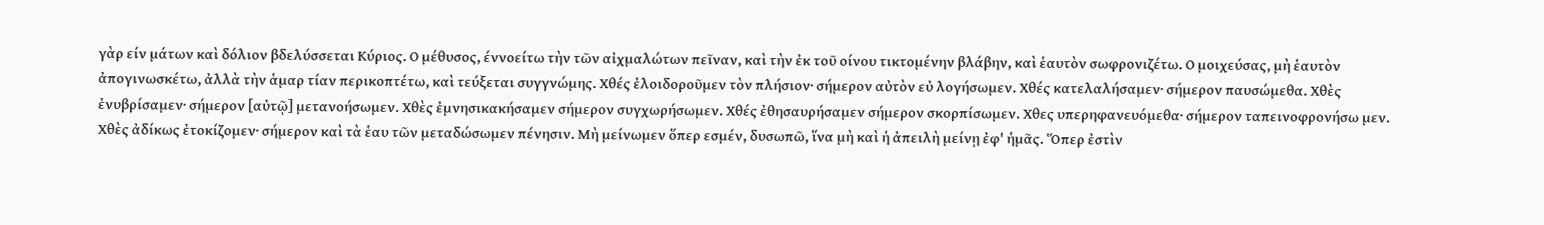γὰρ είν μάτων καὶ δόλιον βδελύσσεται Κύριος. Ο μέθυσος, έννοείτω τὴν τῶν αἰχμαλώτων πεῖναν, καὶ τὴν ἐκ τοῦ οίνου τικτομένην βλάβην, καὶ ἑαυτὸν σωφρονιζέτω. Ο μοιχεύσας, μὴ ἑαυτὸν ἀπογινωσκέτω, ἀλλὰ τὴν ἁμαρ τίαν περικοπτέτω, καὶ τεύξεται συγγνώμης. Χθές ἐλοιδοροῦμεν τὸν πλήσιον· σήμερον αὐτὸν εὐ λογήσωμεν. Χθές κατελαλήσαμεν· σήμερον παυσώμεθα. Χθὲς ἐνυβρίσαμεν· σήμερον [αὐτῷ] μετανοήσωμεν. Χθὲς ἐμνησικακήσαμεν σήμερον συγχωρήσωμεν. Χθές ἐθησαυρήσαμεν σήμερον σκορπίσωμεν. Χθες υπερηφανευόμεθα· σήμερον ταπεινοφρονήσω μεν. Χθὲς ἀδίκως ἐτοκίζομεν· σήμερον καὶ τὰ ἑαυ τῶν μεταδώσωμεν πένησιν. Μὴ μείνωμεν ὅπερ εσμέν, δυσωπῶ, ἵνα μὴ καὶ ἡ ἀπειλὴ μείνῃ ἐφ' ἡμᾶς. Ὅπερ ἐστὶν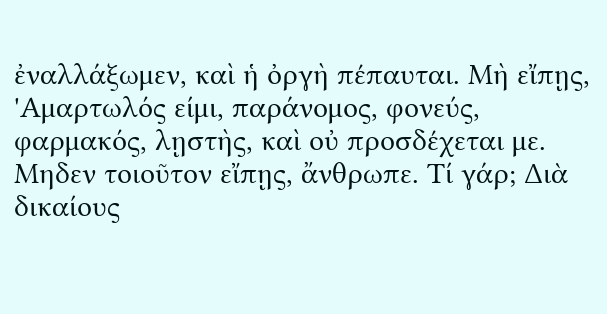ἐναλλάξωμεν, καὶ ἡ ὀργὴ πέπαυται. Μὴ εἴπῃς, 'Αμαρτωλός είμι, παράνομος, φονεύς, φαρμακός, λῃστὴς, καὶ οὐ προσδέχεται με. Μηδεν τοιοῦτον εἴπῃς, ἄνθρωπε. Τί γάρ; Διὰ δικαίους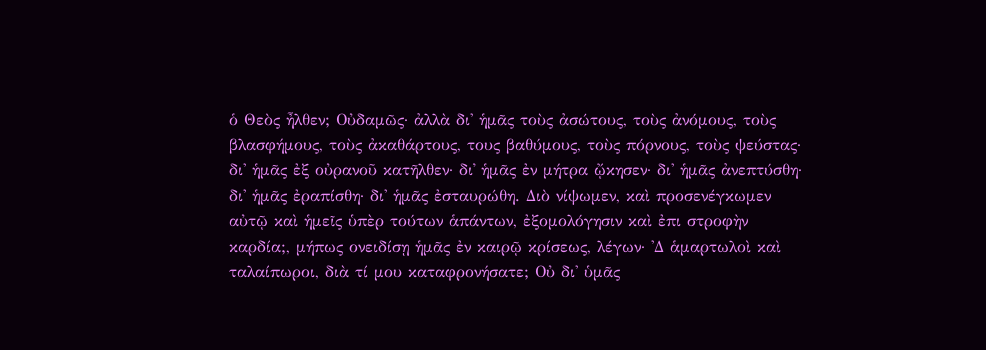ὁ Θεὸς ἦλθεν; Οὐδαμῶς· ἀλλὰ δι' ἡμᾶς τοὺς ἀσώτους, τοὺς ἀνόμους, τοὺς βλασφήμους, τοὺς ἀκαθάρτους, τους βαθύμους, τοὺς πόρνους, τοὺς ψεύστας· δι' ἡμᾶς ἐξ οὐρανοῦ κατῆλθεν· δι᾿ ἡμᾶς ἐν μήτρα ᾤκησεν· δι' ἡμᾶς ἀνεπτύσθη· δι' ἡμᾶς ἐραπίσθη· δι' ἡμᾶς ἐσταυρώθη. Διὸ νίψωμεν, καὶ προσενέγκωμεν αὐτῷ καὶ ἡμεῖς ὑπὲρ τούτων ἁπάντων, ἐξομολόγησιν καὶ ἐπι στροφὴν καρδία;, μήπως ονειδίσῃ ἡμᾶς ἐν καιρῷ κρίσεως, λέγων· 'Δ ἁμαρτωλοὶ καὶ ταλαίπωροι, διὰ τί μου καταφρονήσατε; Οὐ δι' ὑμᾶς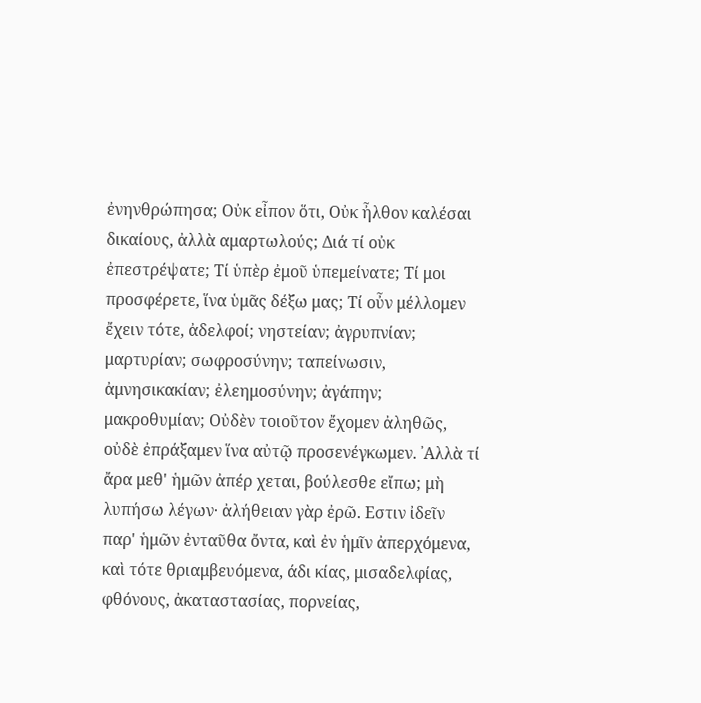ἐνηνθρώπησα; Οὐκ εἶπον ὅτι, Οὐκ ἦλθον καλέσαι δικαίους, ἀλλὰ αμαρτωλούς; Διά τί οὐκ ἐπεστρέψατε; Τί ὑπὲρ ἐμοῦ ὑπεμείνατε; Τί μοι προσφέρετε, ἵνα ὑμᾶς δέξω μας; Τί οὖν μέλλομεν ἔχειν τότε, ἀδελφοί; νηστείαν; ἀγρυπνίαν; μαρτυρίαν; σωφροσύνην; ταπείνωσιν, ἀμνησικακίαν; ἐλεημοσύνην; ἀγάπην; μακροθυμίαν; Οὐδὲν τοιοῦτον ἔχομεν ἀληθῶς, οὐδὲ ἐπράξαμεν ἵνα αὐτῷ προσενέγκωμεν. ᾿Αλλὰ τί ἄρα μεθ' ἡμῶν ἀπέρ χεται, βούλεσθε εἴπω; μὴ λυπήσω λέγων· ἀλήθειαν γὰρ ἐρῶ. Εστιν ἰδεῖν παρ' ἡμῶν ἐνταῦθα ὄντα, καὶ ἐν ἡμῖν ἀπερχόμενα, καὶ τότε θριαμβευόμενα, άδι κίας, μισαδελφίας, φθόνους, ἀκαταστασίας, πορνείας,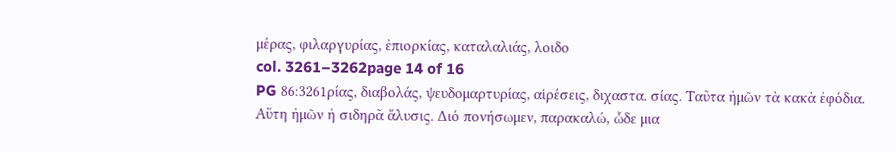μέρας, φιλαργυρίας, ἐπιορκίας, καταλαλιάς, λοιδο
col. 3261–3262page 14 of 16
PG 86:3261ρίας, διαβολάς, ψευδομαρτυρίας, αἱρέσεις, διχαστα. σίας. Ταῦτα ἡμῶν τὰ κακὰ ἐφόδια. Αὕτη ἡμῶν ἡ σιδηρᾶ ἄλυσις. Διό πονήσωμεν, παρακαλώ, ὧδε μια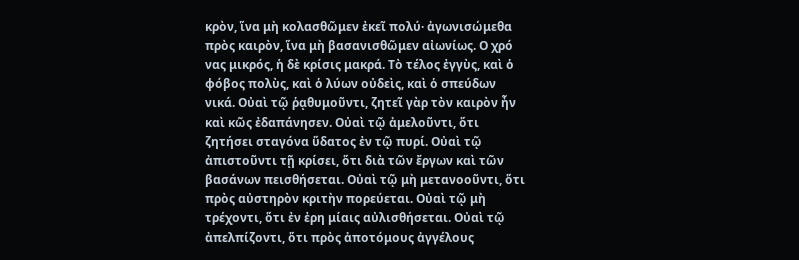κρὸν, ἵνα μὴ κολασθῶμεν ἐκεῖ πολύ· ἀγωνισώμεθα πρὸς καιρὸν, ἵνα μὴ βασανισθῶμεν αἰωνίως. Ο χρό νας μικρός, ἡ δὲ κρίσις μακρά. Τὸ τέλος ἐγγὺς, καὶ ὁ φόβος πολὺς, καὶ ὁ λύων οὐδεὶς, καὶ ὁ σπεύδων νικά. Οὐαὶ τῷ ῥᾳθυμοῦντι, ζητεῖ γὰρ τὸν καιρὸν ἦν καὶ κῶς ἐδαπάνησεν. Οὐαὶ τῷ ἀμελοῦντι, ὅτι ζητήσει σταγόνα ὕδατος ἐν τῷ πυρί. Οὐαὶ τῷ ἀπιστοῦντι τῇ κρίσει, ὅτι διὰ τῶν ἔργων καὶ τῶν βασάνων πεισθήσεται. Οὐαὶ τῷ μὴ μετανοοῦντι, ὅτι πρὸς αὐστηρὸν κριτὴν πορεύεται. Οὐαὶ τῷ μὴ τρέχοντι, ὅτι ἐν ἐρη μίαις αὐλισθήσεται. Οὐαὶ τῷ ἀπελπίζοντι, ὅτι πρὸς ἀποτόμους ἀγγέλους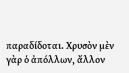παραδίδοται. Χρυσὸν μὲν γὰρ ὁ ἀπόλλων, ἄλλον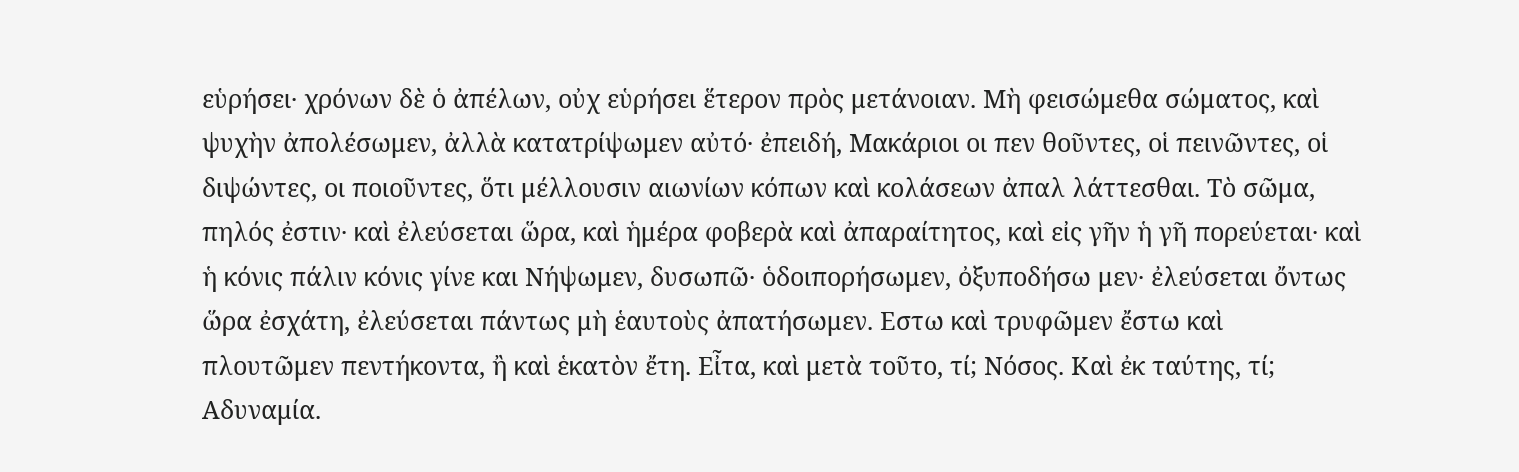εὑρήσει· χρόνων δὲ ὁ ἀπέλων, οὐχ εὑρήσει ἕτερον πρὸς μετάνοιαν. Μὴ φεισώμεθα σώματος, καὶ ψυχὴν ἀπολέσωμεν, ἀλλὰ κατατρίψωμεν αὐτό· ἐπειδή, Μακάριοι οι πεν θοῦντες, οἱ πεινῶντες, οἱ διψώντες, οι ποιοῦντες, ὅτι μέλλουσιν αιωνίων κόπων καὶ κολάσεων ἀπαλ λάττεσθαι. Τὸ σῶμα, πηλός ἐστιν· καὶ ἐλεύσεται ὥρα, καὶ ἡμέρα φοβερὰ καὶ ἀπαραίτητος, καὶ εἰς γῆν ἡ γῆ πορεύεται· καὶ ἡ κόνις πάλιν κόνις γίνε και Νήψωμεν, δυσωπῶ· ὁδοιπορήσωμεν, ὀξυποδήσω μεν· ἐλεύσεται ὄντως ὥρα ἐσχάτη, ἐλεύσεται πάντως μὴ ἑαυτοὺς ἀπατήσωμεν. Εστω καὶ τρυφῶμεν ἔστω καὶ πλουτῶμεν πεντήκοντα, ἢ καὶ ἑκατὸν ἔτη. Εἶτα, καὶ μετὰ τοῦτο, τί; Νόσος. Καὶ ἐκ ταύτης, τί; Αδυναμία.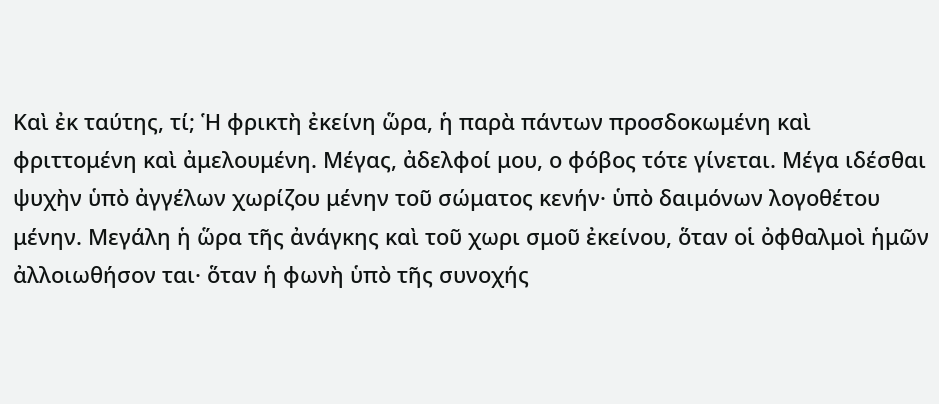Καὶ ἐκ ταύτης, τί; Ἡ φρικτὴ ἐκείνη ὥρα, ἡ παρὰ πάντων προσδοκωμένη καὶ φριττομένη καὶ ἀμελουμένη. Μέγας, ἀδελφοί μου, ο φόβος τότε γίνεται. Μέγα ιδέσθαι ψυχὴν ὑπὸ ἀγγέλων χωρίζου μένην τοῦ σώματος κενήν· ὑπὸ δαιμόνων λογοθέτου μένην. Μεγάλη ἡ ὥρα τῆς ἀνάγκης καὶ τοῦ χωρι σμοῦ ἐκείνου, ὅταν οἱ ὀφθαλμοὶ ἡμῶν ἀλλοιωθήσον ται· ὅταν ἡ φωνὴ ὑπὸ τῆς συνοχής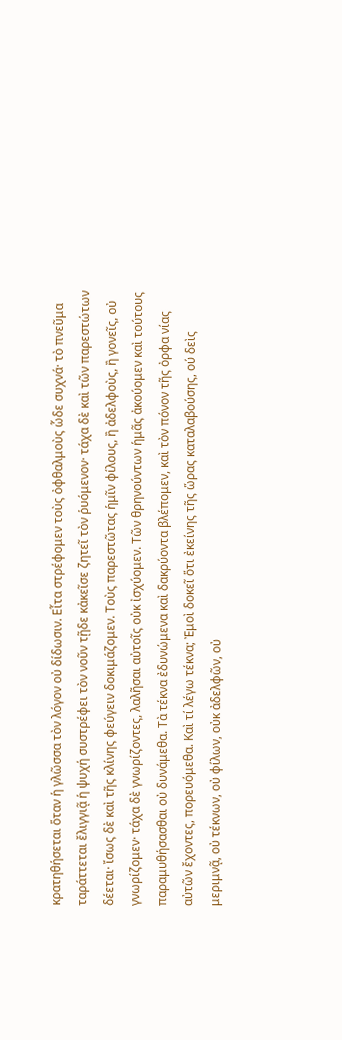κρατηθήσεται ὅταν ἡ γλῶσσα τὸν λόγον οὐ δίδωσιν. Εἶτα στρέφομεν τοὺς ὀφθαλμοὺς ὧδε συχνά· τὸ πνεῦμα ταράττεται ἔλιγγιᾷ ἡ ψυχή συστρέφει τὸν νοῦν τῇδε κἀκεῖσε ζητεῖ τὸν ῥυόμενον· τάχα δὲ καὶ τῶν παρεστώτων δέεται· ἴσως δὲ καὶ τῆς κλίνης φεύγειν δοκιμάζομεν. Τοὺς παρεστῶτας ἡμῖν φίλους, ἢ ἀδελφοὺς, ἢ γονεῖς, οὐ γνωρίζομεν· τάχα δὲ γνωρίζοντες, λαλῆσαι αὐτοῖς οὐκ ἰσχύομεν. Τῶν θρηνούντων ἡμᾶς ἀκούομεν καὶ τούτους παραμυθήσασθαι οὐ δυνάμεθα. Τὰ τέκνα ἐδυνώμενα καὶ δακρύοντα βλέπομεν, καὶ τὸν πόνον τῆς ὀρφα νίας αὐτῶν ἔχοντες, πορευόμεθα. Καὶ τί λέγω τέκνα; Ἐμοὶ δοκεῖ ὅτι ἐκείνης τῆς ὥρας καταλαβούσης, ού δεὶς μεριμνᾷ, οὐ τέκνων, οὐ φίλων, οὐκ ἀδελφῶν, οὐ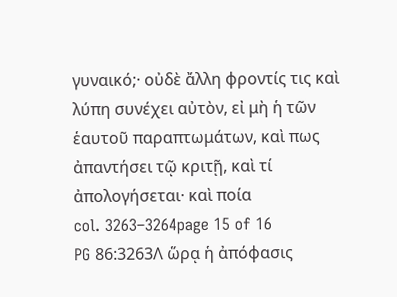γυναικό;· οὐδὲ ἄλλη φροντίς τις καὶ λύπη συνέχει αὐτὸν, εἰ μὴ ἡ τῶν ἑαυτοῦ παραπτωμάτων, καὶ πως ἀπαντήσει τῷ κριτῇ, καὶ τί ἀπολογήσεται· καὶ ποία
col. 3263–3264page 15 of 16
PG 86:3263Λ ὥρᾳ ἡ ἀπόφασις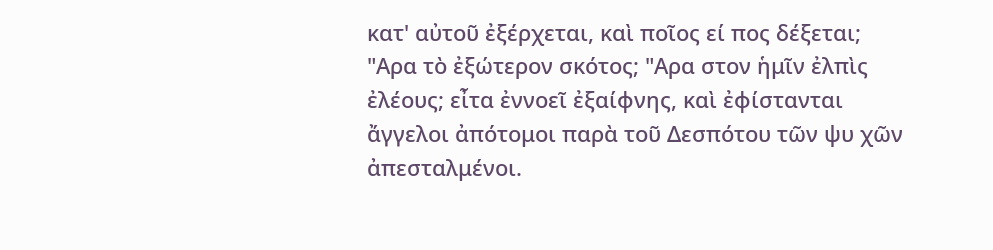κατ' αὐτοῦ ἐξέρχεται, καὶ ποῖος εί πος δέξεται; "Αρα τὸ ἐξώτερον σκότος; "Αρα στον ἡμῖν ἐλπὶς ἐλέους; εἶτα ἐννοεῖ ἐξαίφνης, καὶ ἐφίστανται ἄγγελοι ἀπότομοι παρὰ τοῦ Δεσπότου τῶν ψυ χῶν ἀπεσταλμένοι.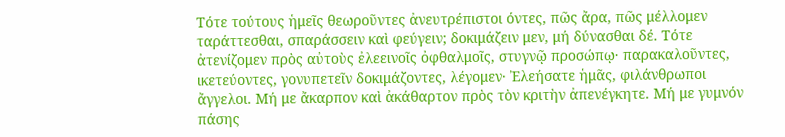Τότε τούτους ἡμεῖς θεωροῦντες ἀνευτρέπιστοι όντες, πῶς ἄρα, πῶς μέλλομεν ταράττεσθαι, σπαράσσειν καὶ φεύγειν; δοκιμάζειν μεν, μή δύνασθαι δέ. Τότε ἀτενίζομεν πρὸς αὐτοὺς ἐλεεινοῖς ὀφθαλμοῖς, στυγνῷ προσώπῳ· παρακαλοῦντες, ικετεύοντες, γονυπετεῖν δοκιμάζοντες, λέγομεν· Ἐλεήσατε ἡμᾶς, φιλάνθρωποι ἄγγελοι. Μή με ἄκαρπον καὶ ἀκάθαρτον πρὸς τὸν κριτὴν ἀπενέγκητε. Μή με γυμνόν πάσης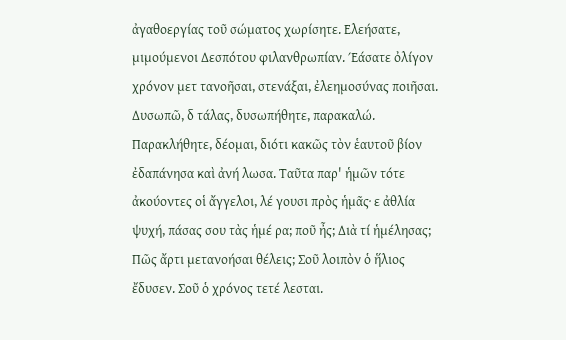ἀγαθοεργίας τοῦ σώματος χωρίσητε. Ελεήσατε, μιμούμενοι Δεσπότου φιλανθρωπίαν. Έάσατε ὀλίγον χρόνον μετ τανοῆσαι, στενάξαι, ἐλεημοσύνας ποιῆσαι. Δυσωπῶ, δ τάλας, δυσωπήθητε, παρακαλώ. Παρακλήθητε, δέομαι, διότι κακῶς τὸν ἑαυτοῦ βίον ἐδαπάνησα καὶ ἀνή λωσα. Ταῦτα παρ' ἡμῶν τότε ἀκούοντες οἱ ἄγγελοι, λέ γουσι πρὸς ἡμᾶς· ε ἀθλία ψυχή, πάσας σου τὰς ἡμέ ρα; ποῦ ἦς; Διὰ τί ἡμέλησας; Πῶς ἄρτι μετανοήσαι θέλεις; Σοῦ λοιπὸν ὁ ἥλιος ἔδυσεν. Σοῦ ὁ χρόνος τετέ λεσται.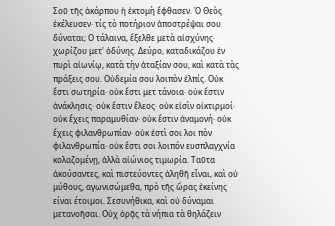Σοῦ τῆς ἀκάρπου ἡ ἐκτομὴ ἔφθασεν. Ὁ Θεὸς ἐκέλευσεν· τίς τὸ ποτήριον ἀποστρέψαι σου δύναται; Ο τάλαινα, ἔξελθε μετὰ αἰσχύνης· χωρίζου μετ' ὀδύνης. Δεύρο, καταδικάζου ἐν πυρὶ αἰωνίῳ, κατὰ τὴν ἀταξίαν σου, καὶ κατὰ τὰς πράξεις σου. Οὐδεμία σου λοιπὸν ἐλπίς. Οὐκ ἔστι σωτηρία· οὐκ ἔστι μετ τάνοια· οὐκ ἔστιν ἀνάκλησις· οὐκ ἔστιν ἔλεος· οὐκ εἰσὶν οἰκτιρμοί· οὐκ ἔχεις παραμυθίαν· οὐκ ἔστιν ἀναμονή· οὐκ ἔχεις φιλανθρωπίαν· οὐκ ἐστὶ σοι λοι πὸν φιλανθρωπία· οὐκ ἔστι σοι λοιπόν ευσπλαγχνία κολαζομένῃ, ἀλλὰ αἰώνιος τιμωρία. Ταῦτα ἀκούσαντες, καὶ πιστεύοντες ἀληθῆ εἶναι, καὶ οὐ μύθους, αγωνισώμεθα, πρὸ τῆς ὥρας ἐκείνης είναι έτοιμοι. Σεσυνήθικα, καὶ οὐ δύναμαι μετανοῆσαι. Οὐχ ὁρᾷς τὰ νήπια τὰ θηλάζειν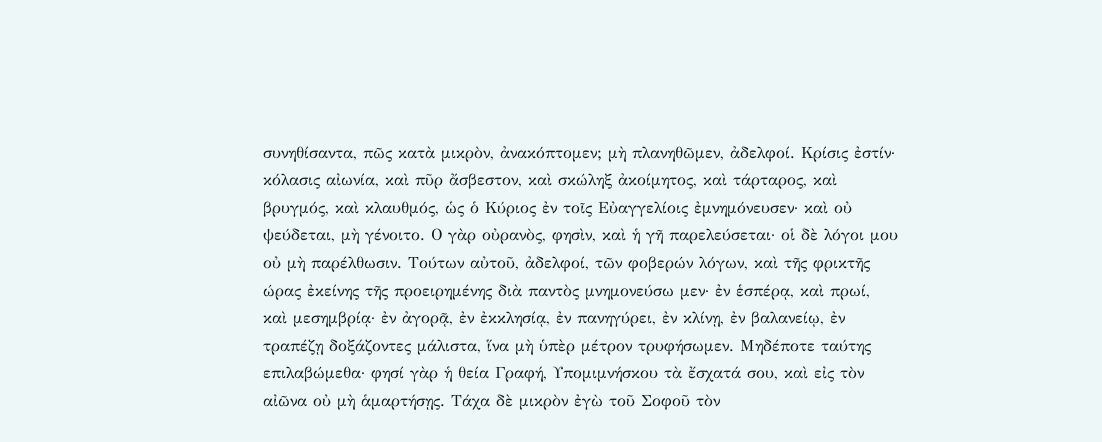συνηθίσαντα, πῶς κατὰ μικρὸν, ἀνακόπτομεν; μὴ πλανηθῶμεν, ἀδελφοί. Κρίσις ἐστίν· κόλασις αἰωνία, καὶ πῦρ ἄσβεστον, καὶ σκώληξ ἀκοίμητος, καὶ τάρταρος, καὶ βρυγμός, καὶ κλαυθμός, ὡς ὁ Κύριος ἐν τοῖς Εὐαγγελίοις ἐμνημόνευσεν· καὶ οὐ ψεύδεται, μὴ γένοιτο. Ο γὰρ οὐρανὸς, φησὶν, καὶ ἡ γῆ παρελεύσεται· οἱ δὲ λόγοι μου οὐ μὴ παρέλθωσιν. Τούτων αὐτοῦ, ἀδελφοί, τῶν φοβερών λόγων, καὶ τῆς φρικτῆς ώρας ἐκείνης τῆς προειρημένης διὰ παντὸς μνημονεύσω μεν· ἐν ἑσπέρᾳ, καὶ πρωί, καὶ μεσημβρίᾳ· ἐν ἀγορᾷ, ἐν ἐκκλησίᾳ, ἐν πανηγύρει, ἐν κλίνῃ, ἐν βαλανείῳ, ἐν τραπέζῃ δοξάζοντες μάλιστα, ἵνα μὴ ὑπὲρ μέτρον τρυφήσωμεν. Μηδέποτε ταύτης επιλαβώμεθα· φησί γὰρ ἡ θεία Γραφή, Υπομιμνήσκου τὰ ἔσχατά σου, καὶ εἰς τὸν αἰῶνα οὐ μὴ ἁμαρτήσῃς. Τάχα δὲ μικρὸν ἐγὼ τοῦ Σοφοῦ τὸν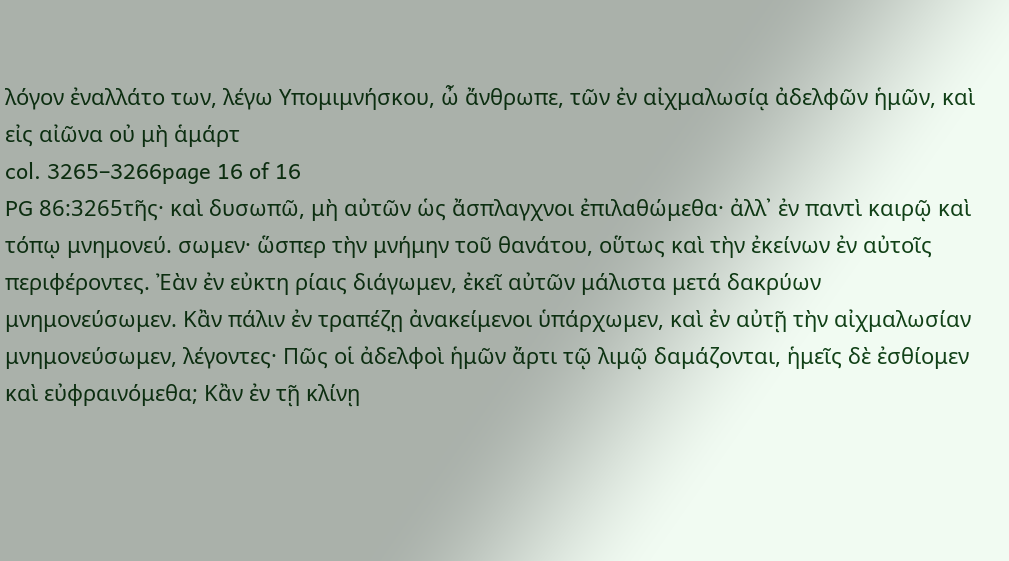λόγον ἐναλλάτο των, λέγω Υπομιμνήσκου, ὦ ἄνθρωπε, τῶν ἐν αἰχμαλωσίᾳ ἀδελφῶν ἡμῶν, καὶ εἰς αἰῶνα οὐ μὴ ἁμάρτ
col. 3265–3266page 16 of 16
PG 86:3265τῆς· καὶ δυσωπῶ, μὴ αὐτῶν ὡς ἄσπλαγχνοι ἐπιλαθώμεθα· ἀλλ᾽ ἐν παντὶ καιρῷ καὶ τόπῳ μνημονεύ. σωμεν· ὥσπερ τὴν μνήμην τοῦ θανάτου, οὕτως καὶ τὴν ἐκείνων ἐν αὐτοῖς περιφέροντες. Ἐὰν ἐν εὐκτη ρίαις διάγωμεν, ἐκεῖ αὐτῶν μάλιστα μετά δακρύων μνημονεύσωμεν. Κἂν πάλιν ἐν τραπέζῃ ἀνακείμενοι ὑπάρχωμεν, καὶ ἐν αὐτῇ τὴν αἰχμαλωσίαν μνημονεύσωμεν, λέγοντες· Πῶς οἱ ἀδελφοὶ ἡμῶν ἄρτι τῷ λιμῷ δαμάζονται, ἡμεῖς δὲ ἐσθίομεν καὶ εὐφραινόμεθα; Κἂν ἐν τῇ κλίνῃ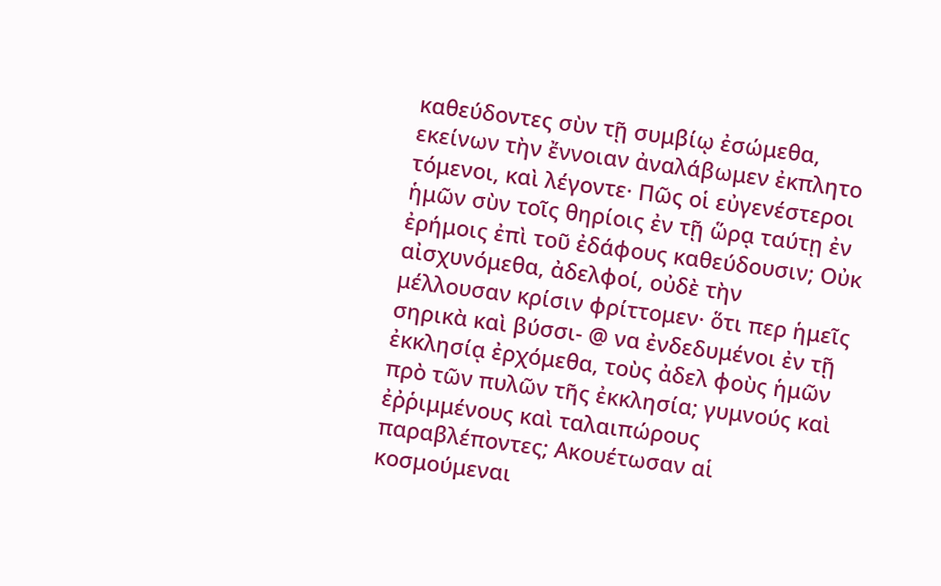καθεύδοντες σὺν τῇ συμβίῳ ἐσώμεθα, εκείνων τὴν ἔννοιαν ἀναλάβωμεν ἐκπλητο τόμενοι, καὶ λέγοντε· Πῶς οἱ εὐγενέστεροι ἡμῶν σὺν τοῖς θηρίοις ἐν τῇ ὥρᾳ ταύτῃ ἐν ἐρήμοις ἐπὶ τοῦ ἐδάφους καθεύδουσιν; Οὐκ αἰσχυνόμεθα, ἀδελφοί, οὐδὲ τὴν μέλλουσαν κρίσιν φρίττομεν· ὅτι περ ἡμεῖς σηρικὰ καὶ βύσσι- @ να ἐνδεδυμένοι ἐν τῇ ἐκκλησίᾳ ἐρχόμεθα, τοὺς ἀδελ φοὺς ἡμῶν πρὸ τῶν πυλῶν τῆς ἐκκλησία; γυμνούς καὶ ἐῤῥιμμένους καὶ ταλαιπώρους παραβλέποντες; Ακουέτωσαν αἱ κοσμούμεναι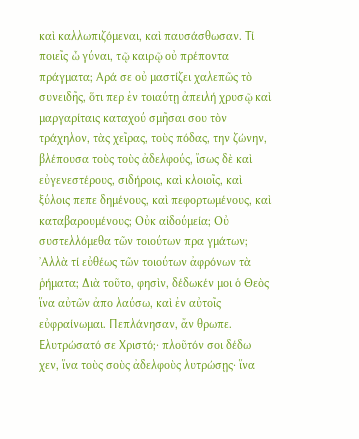καὶ καλλωπιζόμεναι, καὶ παυσάσθωσαν. Τί ποιεῖς ὦ γύναι, τῷ καιρῷ οὐ πρέποντα πράγματα; Αρά σε οὐ μαστίζει χαλεπῶς τὸ συνειδῆς, ὅτι περ ἐν τοιαύτῃ ἀπειλή χρυσῷ καὶ μαργαρίταις καταχού σμῆσαι σου τὸν τράχηλον, τὰς χεῖρας, τοὺς πόδας, την ζώνην, βλέπουσα τοὺς τοὺς ἀδελφούς, ἴσως δὲ καὶ εὐγενεστέρους, σιδήροις, καὶ κλοιοῖς, καὶ ξύλοις πεπε δημένους, καὶ πεφορτωμένους, καὶ καταβαρουμένους; Οὐκ αἰδούμεία; Οὐ συστελλόμεθα τῶν τοιούτων πρα γμάτων; ᾿Αλλὰ τί εὐθέως τῶν τοιούτων ἀφρόνων τὰ ῥήματα; Διὰ τοῦτο, φησὶν, δέδωκέν μοι ὁ Θεὸς ἵνα αὐτῶν ἀπο λαύσω, καὶ ἐν αὐτοῖς εὐφραίνωμαι. Πεπλάνησαν, ἄν θρωπε. Ελυτρώσατό σε Χριστό;· πλοῦτόν σοι δέδω χεν, ἵνα τοὺς σοὺς ἀδελφοὺς λυτρώσῃς· ἵνα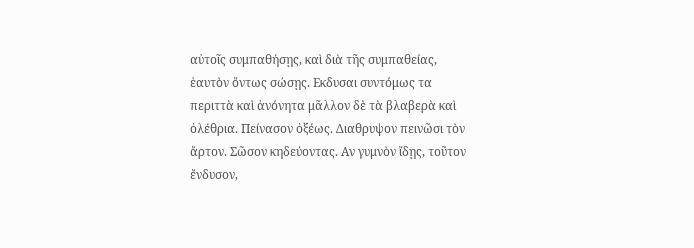αὐτοῖς συμπαθήσῃς, καὶ διὰ τῆς συμπαθείας, ἑαυτὸν ὄντως σώσῃς. Εκδυσαι συντόμως τα περιττὰ καὶ ἀνόνητα μᾶλλον δὲ τὰ βλαβερὰ καὶ ὀλέθρια. Πείνασον ὀξέως. Διαθρυψον πεινῶσι τὸν ἄρτον. Σῶσον κηδεύοντας. Αν γυμνὸν ἴδῃς, τοῦτον ἔνδυσον,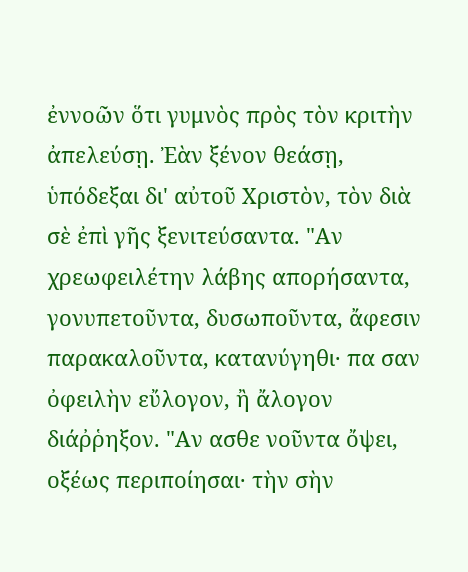ἐννοῶν ὅτι γυμνὸς πρὸς τὸν κριτὴν ἀπελεύσῃ. Ἐὰν ξένον θεάσῃ, ὑπόδεξαι δι' αὐτοῦ Χριστὸν, τὸν διὰ σὲ ἐπὶ γῆς ξενιτεύσαντα. "Αν χρεωφειλέτην λάβης απορήσαντα, γονυπετοῦντα, δυσωποῦντα, ἄφεσιν παρακαλοῦντα, κατανύγηθι· πα σαν ὀφειλὴν εὔλογον, ἢ ἄλογον διάῤῥηξον. "Αν ασθε νοῦντα ὄψει, οξέως περιποίησαι· τὴν σὴν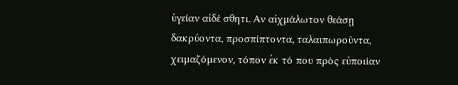ὑγείαν αἰδέ σθητι. Αν αἰχμάλωτον θεάσῃ δακρύοντα, προσπίπτοντα, ταλαιπωροῦντα, χειμαζόμενον, τόπον ἐκ τό που πρὸς εὐποιίαν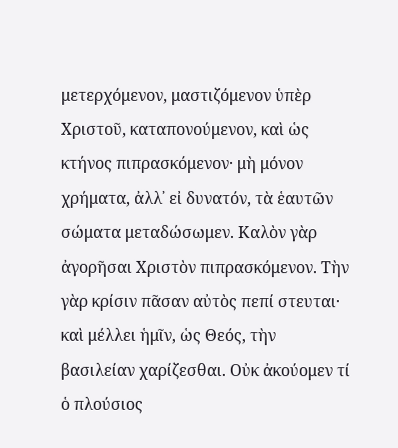μετερχόμενον, μαστιζόμενον ὑπὲρ Χριστοῦ, καταπονούμενον, καὶ ὡς κτήνος πιπρασκόμενον· μὴ μόνον χρήματα, ἀλλ᾽ εἰ δυνατόν, τὰ ἑαυτῶν σώματα μεταδώσωμεν. Καλὸν γὰρ ἀγορῆσαι Χριστὸν πιπρασκόμενον. Τὴν γὰρ κρίσιν πᾶσαν αὐτὸς πεπί στευται· καὶ μέλλει ἡμῖν, ὡς Θεός, τὴν βασιλείαν χαρίζεσθαι. Οὐκ ἀκούομεν τί ὁ πλούσιος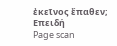ἐκεῖνος ἔπαθεν; Επειδή
Page scan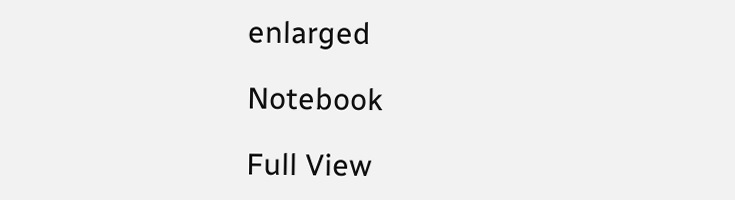enlarged

Notebook

Full View